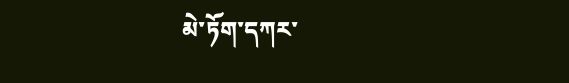མེ་ཏོག་དཀར་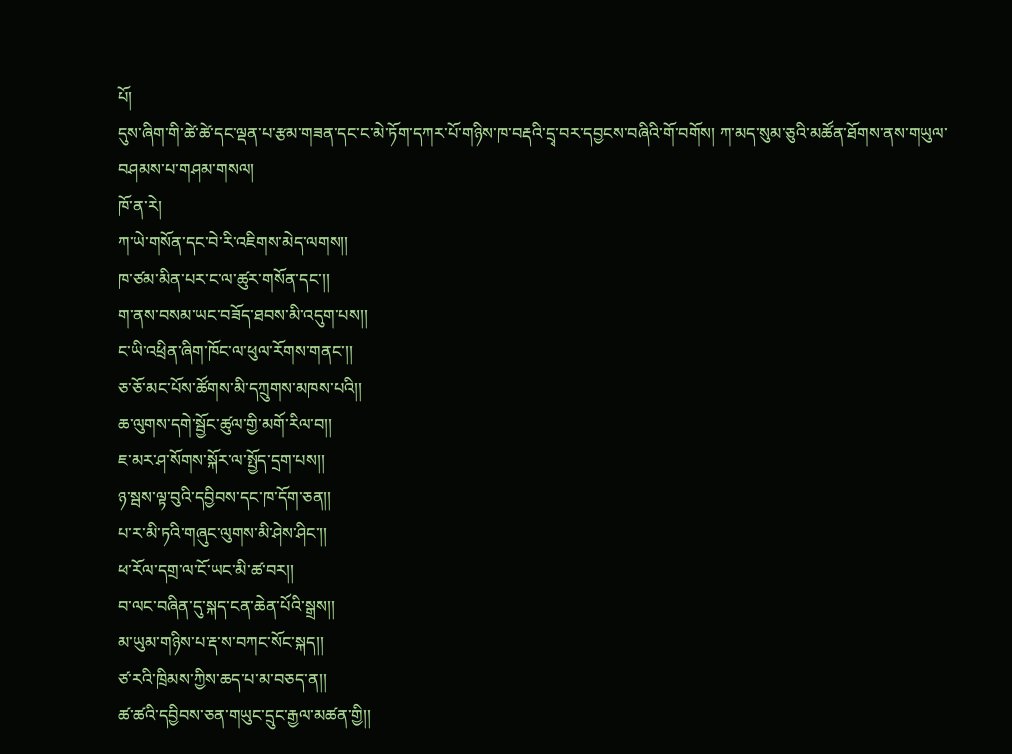པོ།
དུས་ཞིག་གི་ཚེ་ཚེ་དང་ལྡན་པ་རྩམ་གཟན་དང་ང་མེ་ཏོག་དཀར་པོ་གཉིས་ཁ་བརྡའི་དྲྭ་བར་དབྱངས་བཞིའི་གོ་བགོས། ཀ་མད་སུམ་ཅུའི་མཚོན་ཐོགས་ནས་གཡུལ་བཤམས་པ་གཤམ་གསལ།
ཁོ་ན་རེ།
ཀ་ཡེ་གསོན་དང་བེ་རི་འཇིགས་མེད་ལགས།།
ཁ་ཙམ་མིན་པར་ང་ལ་ཚུར་གསོན་དང་།།
ག་ནས་བསམ་ཡང་བཟོད་ཐབས་མི་འདུག་པས།།
ང་ཡི་འཕྲིན་ཞིག་ཁོང་ལ་ཕུལ་རོགས་གནང་།།
ཅ་ཅོ་མང་པོས་ཚོགས་མི་དཀྲུགས་མཁས་པའི།།
ཆ་ལུགས་དགེ་སྦྱོང་ཚུལ་གྱི་མགོ་རིལ་བ།།
ཇ་མར་ཤ་སོགས་སྐོར་ལ་སྤྱོད་དྲག་པས།།
ཉ་སྦས་ལྟ་བུའི་དབྱིབས་དང་ཁ་དོག་ཅན།།
པ་ར་མི་ཏའི་གཞུང་ལུགས་མི་ཤེས་ཤིང་།།
ཕ་རོལ་དགྲ་ལ་ངོ་ཡང་མི་ཚ་བར།།
བ་ལང་བཞིན་དུ་སྐད་ངན་ཆེན་པོའི་སྒྲས།།
མ་ཡུམ་གཉིས་པ་རྡ་ས་བཀང་སོང་སྐད།།
ཙ་རའི་ཁྲིམས་ཀྱིས་ཆད་པ་མ་བཅད་ན།།
ཚ་ཚའི་དབྱིབས་ཅན་གཡུང་དྲུང་རྒྱལ་མཚན་གྱི།།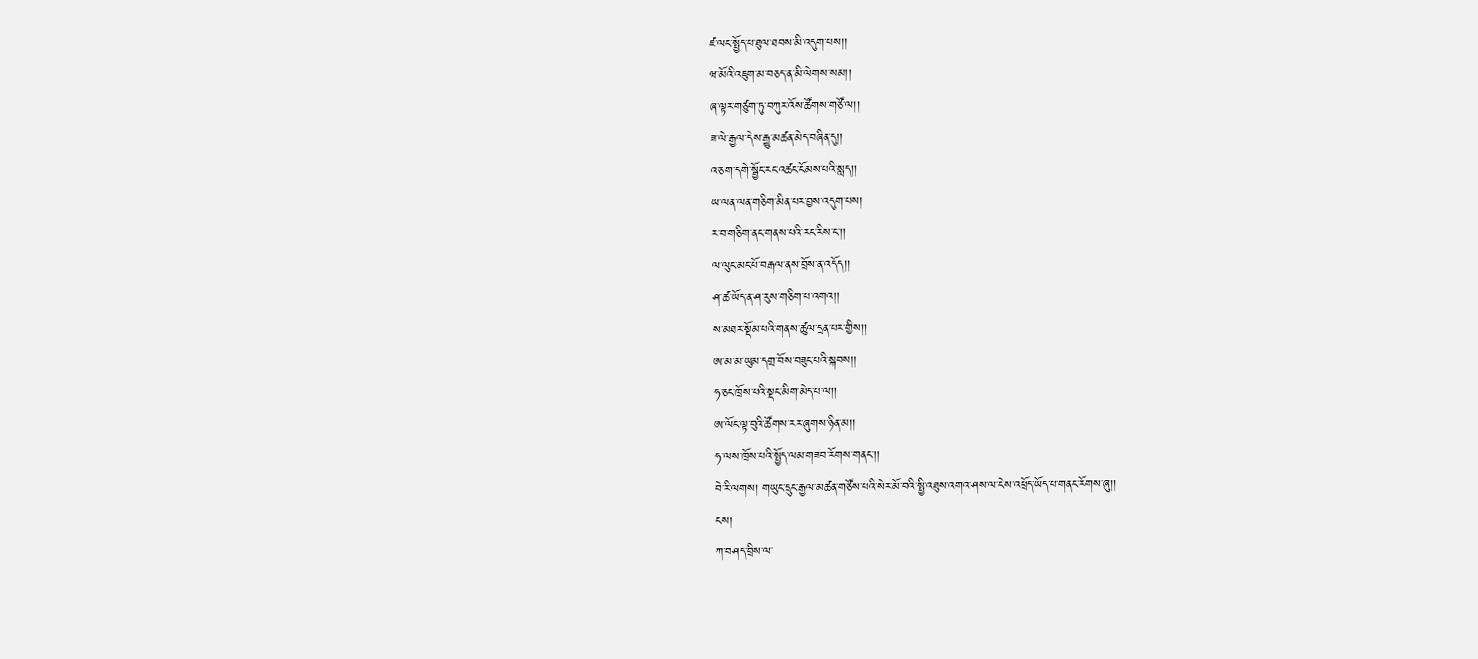ཛ་ལང་སྤྱོད་པ་ཐུལ་ཐབས་མི་འདུག་པས།།
ཝ་མོའི་འཇུག་མ་བཅད་ན་མི་ལེགས་སམ།།
ཞ་ལྟར་གཙུག་ཏུ་བཀུར་འོས་ཚོགས་གཙོ་ལ།།
ཟ་ལེ་རྒྱལ་དེས་རྒྱུ་མཚན་མེད་བཞིན་དུ།།
འ་ཅག་དགེ་སྦྱོང་རང་འཚང་ངོམས་པའི་སླད།།
ཡ་ལན་ལན་གཅིག་མིན་པར་བྱས་འདུག་པས།
ར་བ་གཅིག་ནང་གནས་པའི་རང་རིས་ང་།།
ལ་ལུང་མང་པོ་བརྒལ་ནས་བྲོས་ན་འདོད།།
ཤ་ཚ་ཡོད་ན་ཤ་རུས་གཅིག་པ་འགའ།།
ས་མཐར་སྡོམ་པའི་གནས་ཚུལ་དྲན་པར་གྱིས།།
ཨ་མ་མ་ཡུམ་དགྲ་བོས་བཟུང་པའི་སྐབས།།
ཧ་ཅང་ཁྲོས་པའི་སྡང་མིག་མེད་པ་ལ།།
ཨ་ལོང་ལྟ་བུའི་ཚོགས་རར་ཞུགས་ཉིན་མ།།
ཧ་ལས་ཁྲོས་པའི་སྤྱོད་ལམ་གཟབ་རོགས་གནང་།།
བེ་རི་ལགས། གཡུང་དྲུང་རྒྱལ་མཚན་གཙོས་པའི་སེར་མོ་བའི་སྤྱི་འཐུས་འགའ་ཤས་ལ་ངེས་འཕྲོད་ཡོད་པ་གནང་རོགས་ཞུ།།
ངས།
ཀ་བཤད་བྲིས་ལ་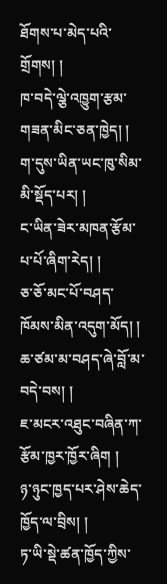ཐོགས་པ་མེད་པའི་གྲོགས། །
ཁ་བདེ་ལྕེ་འཁྱུག་རྩམ་གཟན་མིང་ཅན་ཁྱེད། །
ག་དུས་ཡིན་ཡང་ཁུ་སིམ་མི་སྡོད་པར། །
ང་ཡིན་ཟེར་མཁན་རྩོམ་པ་པོ་ཞིག་རེད། །
ཅ་ཅོ་མང་པོ་བཤད་ཁོམས་མིན་འདུག་མོད། །
ཆ་ཙམ་མ་བཤད་ཞེ་བློ་མ་བདེ་བས། །
ཇ་མངར་འཐུང་བཞིན་ཀ་རྩོམ་ཁྱར་ཁྱོར་ཞིག །
ཉ་ཉུང་ཁྱད་པར་ཤེས་ཆེད་ཁྱོད་ལ་བྲིས། །
ཏ་ཡི་སྡེ་ཚན་ཁྱོད་ཀྱིས་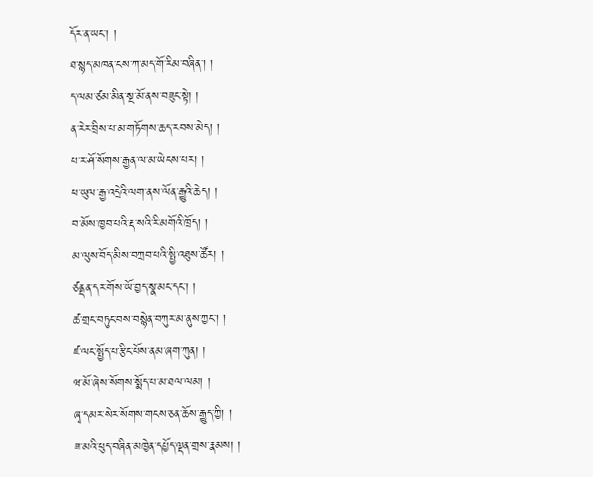དོར་ན་ཡང་། །
ཐ་སྙད་མཁན་ངས་ཀ་མད་གོ་རིམ་བཞིན་། །
ད་ལམ་ཙམ་མིན་སྔ་མོ་ནས་བཟུང་སྟེ། །
ན་རེར་བྲིས་པ་མ་གཏོགས་ཆད་རབས་མེད། །
པ་ར་ཤོ་སོགས་རྒྱན་ལ་མ་ཡེངས་པར། །
ཕ་ཡུལ་རྒྱ་འདྲེའི་ལག་ནས་ལོན་རྒྱུའི་ཆེད། །
བ་མོས་ཁྱབ་པའི་རྡ་སའི་རི་མགོའི་ཁྲོད། །
མ་ལུས་བོད་མིས་བཀྲབ་པའི་སྤྱི་འཐུས་ཚོར། །
ཙནྡན་དར་གོས་ཡོ་བྱད་སྣ་མང་དང་། །
ཚ་གྲང་བཏུང་བས་བསྙེན་བཀུར་མ་ནུས་ཀྱང་། །
ཛ་ལང་སྤྱོད་པ་རྩིང་པོས་ནམ་ཞག་ཀུན། །
ཝ་མོ་ཞེས་སོགས་སྨོད་པ་མ་ཐལ་ལམ། །
ཞྭ་དམར་སེར་སོགས་གངས་ཅན་ཆོས་རྒྱུད་ཀྱི། །
ཟ་མའི་ཕུད་བཞིན་མཁྱེན་དཔྱོད་ལྡན་གྲས་རྣམས། །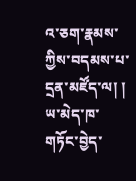འ་ཅག་རྣམས་ཀྱིས་བདམས་པ་དྲན་མཛོད་ལ། །
ཡ་མེད་ཁ་གཏོང་བྱེད་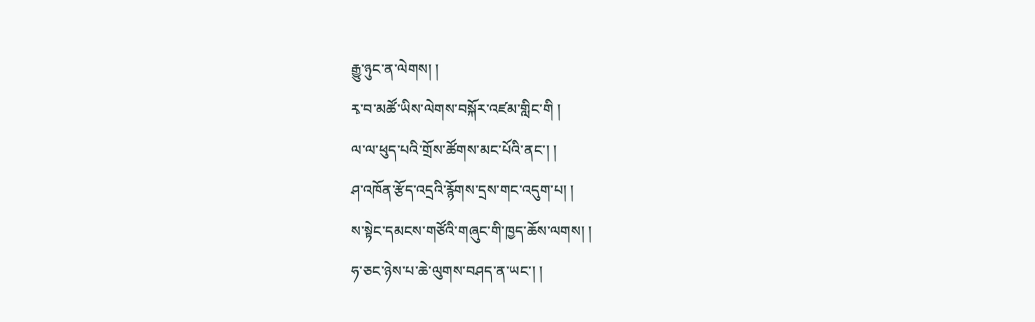རྒྱུ་ཉུང་ན་ལེགས། །
རྭ་བ་མཚོ་ཡིས་ལེགས་བསྐོར་འཛམ་གླིང་གི །
ལ་ལ་ཕུད་པའི་གྲོས་ཚོགས་མང་པོའི་ནང་། །
ཤ་འཁོན་རྩོད་འདྲའི་རྙོགས་དྲས་གང་འདུག་པ། །
ས་སྟེང་དམངས་གཙོའི་གཞུང་གི་ཁྱད་ཆོས་ལགས། །
ཧ་ཅང་ཉེས་པ་ཆེ་ལུགས་བཤད་ན་ཡང་། །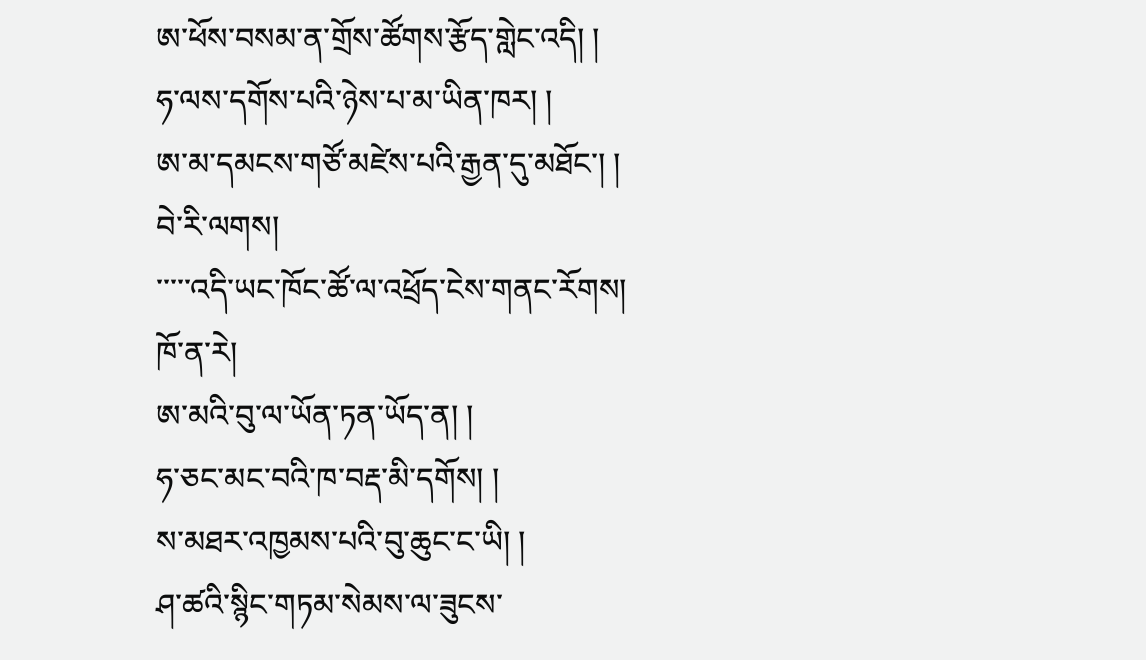ཨ་ཕོས་བསམ་ན་གྲོས་ཚོགས་རྩོད་གླེང་འདི། །
ཧ་ལས་དགོས་པའི་ཉེས་པ་མ་ཡིན་ཁར། །
ཨ་མ་དམངས་གཙོ་མཛེས་པའི་རྒྱན་དུ་མཐོང་། །
བེ་རི་ལགས།
་་་་་འདི་ཡང་ཁོང་ཚོ་ལ་འཕྲོད་ངེས་གནང་རོགས།
ཁོ་ན་རེ།
ཨ་མའི་བུ་ལ་ཡོན་ཏན་ཡོད་ན། །
ཧ་ཅང་མང་བའི་ཁ་བརྡ་མི་དགོས། །
ས་མཐར་འཁྱམས་པའི་བུ་ཆུང་ང་ཡི། །
ཤ་ཚའི་སྙིང་གཏམ་སེམས་ལ་ཟུངས་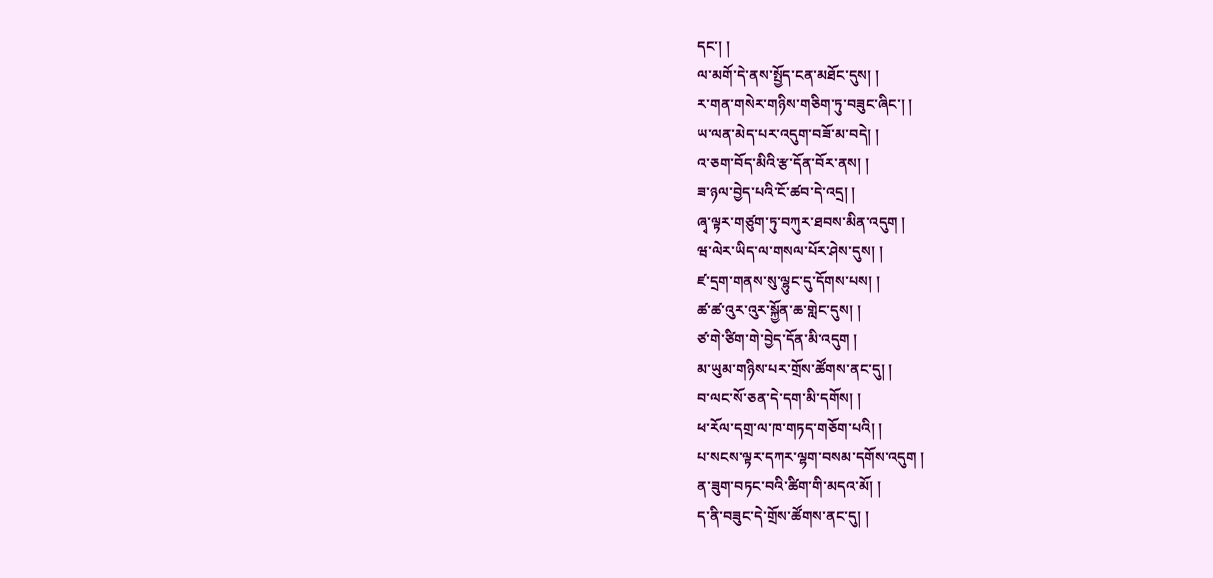དང་། །
ལ་མགོ་དེ་ནས་སྤྱོད་ངན་མཐོང་དུས། །
ར་གན་གསེར་གཉིས་གཅིག་ཏུ་བཟུང་ཞིང་། །
ཡ་ལན་མེད་པར་འདུག་བཟོ་མ་བདེ། །
འ་ཅག་བོད་མིའི་རྩ་དོན་བོར་ནས། །
ཟ་ཉལ་བྱེད་པའི་ངོ་ཚབ་དེ་འདྲ། །
ཞྭ་ལྟར་གཙུག་ཏུ་བཀུར་ཐབས་མིན་འདུག །
ཝ་ལེར་ཡིད་ལ་གསལ་པོར་ཤེས་དུས། །
ཛ་དྲག་གནས་སུ་ལྷུང་དུ་དོགས་པས། །
ཚ་ཚ་འུར་འུར་སྐྱོན་ཆ་གླེང་དུས། །
ཙ་གེ་ཙིག་གེ་བྱེད་དོན་མི་འདུག །
མ་ཡུམ་གཉིས་པར་གྲོས་ཚོགས་ནང་དུ། །
བ་ལང་སོ་ཅན་དེ་དག་མི་དགོས། །
ཕ་རོལ་དགྲ་ལ་ཁ་གཏད་གཅོག་པའི། །
པ་སངས་ལྟར་དཀར་ལྷག་བསམ་དགོས་འདུག །
ན་ཟུག་བཏང་བའི་ཚིག་གི་མདའ་མོ། །
ད་ནི་བཟུང་དེ་གྲོས་ཚོགས་ནང་དུ། །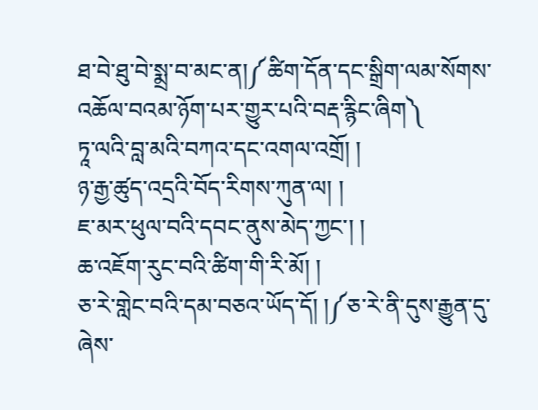ཐ་བེ་ཐུ་བེ་སྨྲ་བ་མང་ན།༼ཚིག་དོན་དང་སྒྲིག་ལམ་སོགས་འཆོལ་བའམ་ཉོག་པར་གྱུར་པའི་བརྡ་རྙིང་ཞིག༽
ཏཱ་ལའི་བླ་མའི་བཀའ་དང་འགལ་འགྲོ། །
ཉ་རྒྱ་ཚུད་འདྲའི་བོད་རིགས་ཀུན་ལ། །
ཇ་མར་ཕུལ་བའི་དབང་ནུས་མེད་ཀྱང་། །
ཆ་འཇོག་རུང་བའི་ཚིག་གི་རི་མོ། །
ཅ་རེ་གླེང་བའི་དམ་བཅའ་ཡོད་དོ། །༼ཅ་རེ་ནི་དུས་རྒྱུན་དུ་ཞེས་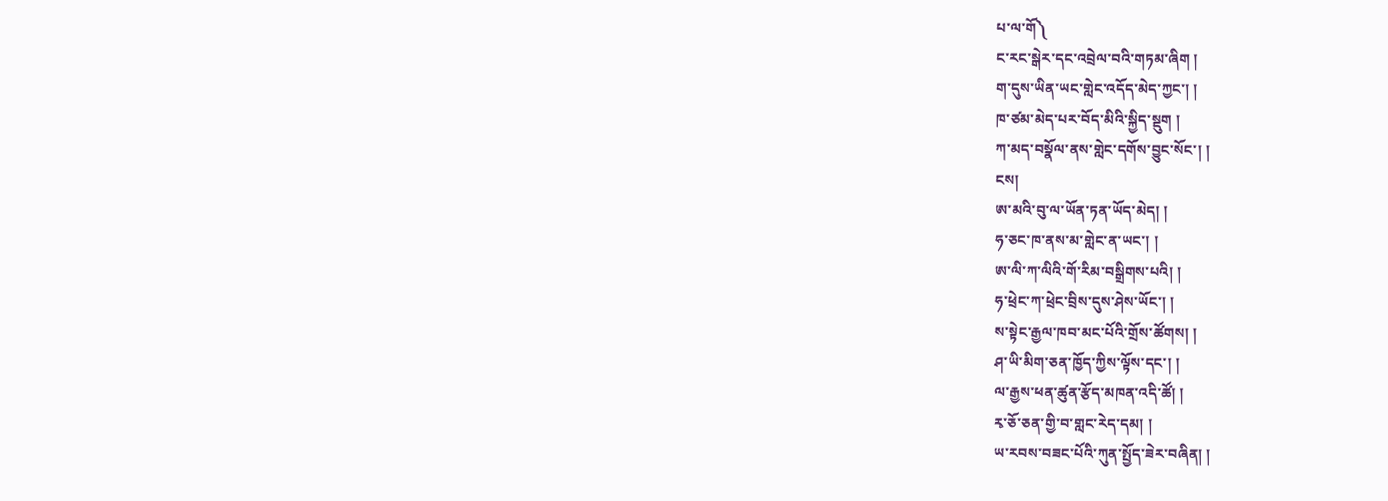པ་ལ་གོ༽
ང་རང་སྒེར་དང་འབྲེལ་བའི་གཏམ་ཞིག །
ག་དུས་ཡིན་ཡང་གླེང་འདོད་མེད་ཀྱང་། །
ཁ་ཙམ་མེད་པར་བོད་མིའི་སྐྱིད་སྡུག །
ཀ་མད་བསྣོལ་ནས་གླེང་དགོས་བྱུང་སོང་། །
ངས།
ཨ་མའི་བུ་ལ་ཡོན་ཏན་ཡོད་མེད། །
ཧ་ཅང་ཁ་ནས་མ་གླེང་ན་ཡང་། །
ཨ་ལི་ཀ་ལིའི་གོ་རིམ་བསྒྲིགས་པའི། །
ཧ་ཕྲེང་ཀ་ཕྲེང་བྲིས་དུས་ཤེས་ཡོང་། །
ས་སྟེང་རྒྱལ་ཁབ་མང་པོའི་གྲོས་ཚོགས། །
ཤ་ཡི་མིག་ཅན་ཁྱོད་ཀྱིས་ལྟོས་དང་། །
ལ་རྒྱས་ཕན་ཚུན་རྩོད་མཁན་འདི་ཚོ། །
རྭ་ཅོ་ཅན་གྱི་བ་གླང་རེད་དམ། །
ཡ་རབས་བཟང་པོའི་ཀུན་སྤྱོད་ཟེར་བཞིན། །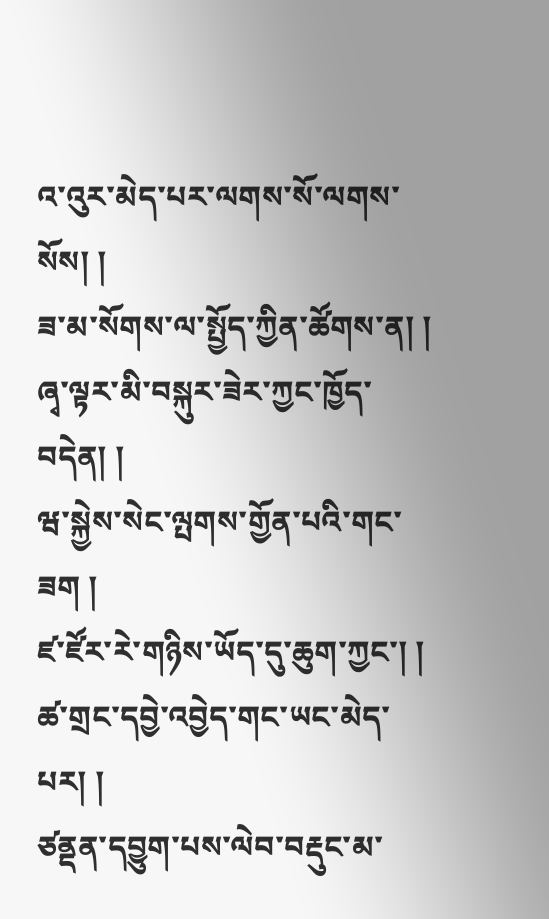འ་འུར་མེད་པར་ལགས་སོ་ལགས་སོས། །
ཟ་མ་སོགས་ལ་སྤྱོད་ཀྱིན་ཚོགས་ན། །
ཞྭ་ལྟར་མི་བསྐུར་ཟེར་ཀྱང་ཁྱོད་བདེན། །
ཝ་སྐྱེས་སེང་ལྤགས་གྱོན་པའི་གང་ཟག །
ཛ་ཛོར་རེ་གཉིས་ཡོད་དུ་ཆུག་ཀྱང་། །
ཚ་གྲང་དབྱེ་འབྱེད་གང་ཡང་མེད་པར། །
ཙནྡན་དབྱུག་པས་ལེབ་བརྡུང་མ་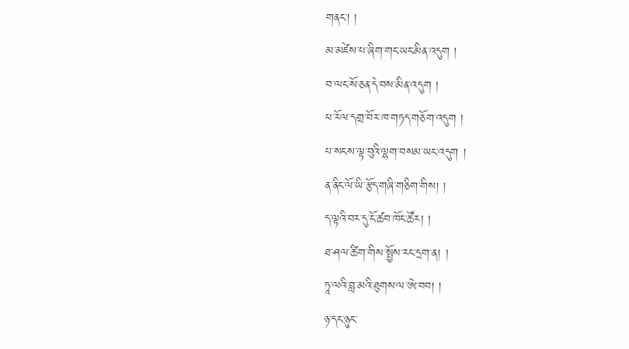གནང་། །
མ་མཛེས་པ་ཞིག་གང་ཡང་མིན་འདུག །
བ་ལང་སོ་ཅན་དེ་བས་མིན་འདུག །
ཕ་རོལ་དགྲ་བོར་ཁ་གཏད་གཅོག་འདུག །
པ་སངས་ལྟ་བུའི་ལྷག་བསམ་ཡང་འདུག །
ན་ནིང་ལོ་ཡི་རྩོད་གཞི་གཅིག་གིས། །
ད་ལྟའི་བར་དུ་ངོ་ཚབ་ཁོང་ཚོར། །
ཐ་ཤལ་ཚིག་གིས་སྤྱོས་རང་དྲག་ན། །
ཏཱ་ལའི་བླ་མའི་ཐུགས་ལ་ཨེ་བབ། །
ཉ་དང་ཉུང་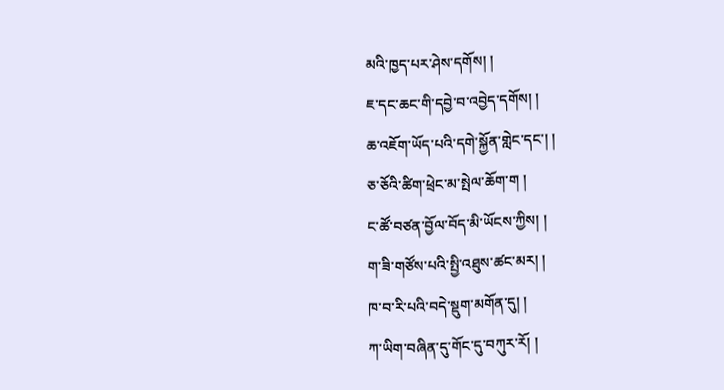མའི་ཁྱད་པར་ཤེས་དགོས། །
ཇ་དང་ཆང་གི་དབྱེ་བ་འབྱེད་དགོས། །
ཆ་འཇོག་ཡོད་པའི་དགེ་སྐྱོན་གླེང་དང་། །
ཅ་ཅོའི་ཚིག་ཕྲེང་མ་སྤེལ་ཆོག་ག །
ང་ཚོ་བཙན་བྱོལ་བོད་མི་ཡོངས་ཀྱིས། །
ག་ཟི་གཙོས་པའི་སྤྱི་འཐུས་ཚང་མར། །
ཁ་བ་རི་པའི་བདེ་སྡུག་མགོན་དུ། །
ཀ་ཡིག་བཞིན་དུ་གོང་དུ་བཀུར་རོ། །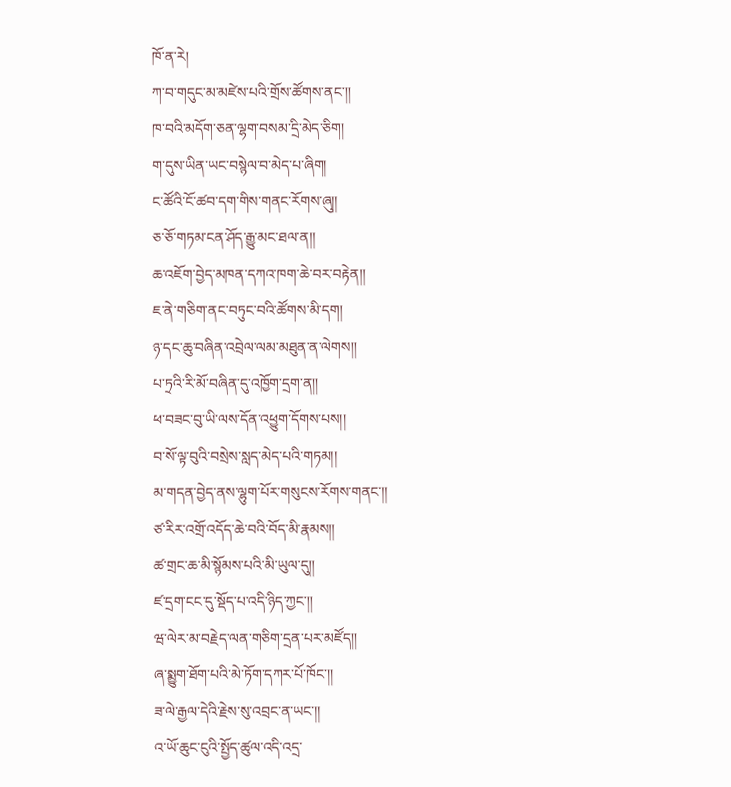ཁོ་ན་རེ།
ཀ་བ་གདུང་མ་མཛེས་པའི་གྲོས་ཚོགས་ནང་།།
ཁ་བའི་མདོག་ཅན་ལྷག་བསམ་དྲི་མེད་ཅིག།
ག་དུས་ཡིན་ཡང་བསྙེལ་བ་མེད་པ་ཞིག།
ང་ཚོའི་ངོ་ཚབ་དག་གིས་གནང་རོགས་ཞུ།།
ཅ་ཅོ་གཏམ་ངན་ཤོད་རྒྱུ་མང་ཐལ་ན།།
ཆ་འཇོག་བྱེད་མཁན་དཀའ་ཁག་ཆེ་བར་བརྟེན།།
ཇ་ནེ་གཅིག་ནང་བཏུང་བའི་ཚོགས་མི་དག།
ཉ་དང་ཆུ་བཞིན་འབྲེལ་ལམ་མཐུན་ན་ལེགས།།
པ་ཏྲའི་རི་མོ་བཞིན་དུ་འཁྱོག་དྲག་ན།།
ཕ་བཟང་བུ་ཡི་ལས་དོན་འཕྱུག་དོགས་པས།།
བ་སོ་ལྟ་བུའི་བསྲེས་སླད་མེད་པའི་གཏམ།།
མ་གདན་བྱེད་ནས་ལྷུག་པོར་གསུངས་རོགས་གནང་།།
ཙ་རིར་འགྲོ་འདོད་ཆེ་བའི་བོད་མི་རྣམས།།
ཚ་གྲང་ཆ་མི་སྙོམས་པའི་མི་ཡུལ་དུ།།
ཛ་དྲག་ངང་དུ་སྡོད་པ་འདི་ཉིད་ཀྱང་།།
ཝ་ལེར་མ་བརྗེད་ལན་གཅིག་དྲན་པར་མཛོད།།
ཞ་སྨྱུག་ཐོག་པའི་མེ་ཏོག་དཀར་པོ་ཁོང་།།
ཟ་ལེ་རྒྱལ་དེའི་རྗེས་སུ་འབྲང་ན་ཡང་།།
འ་ཡོ་ཆུང་ངུའི་སྤྱོད་ཚུལ་འདི་འདྲ་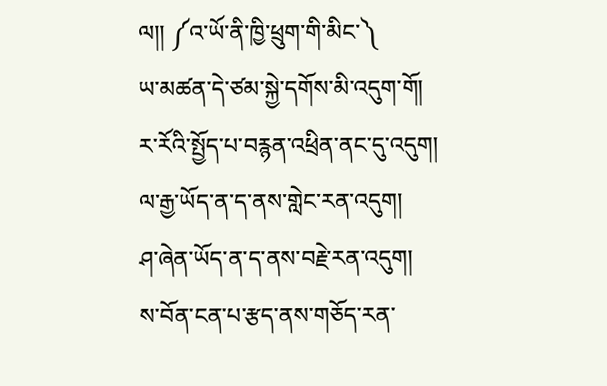ལ།། ༼འ་ཡོ་ནི་ཁྱི་ཕྲུག་གི་མིང་༽
ཡ་མཚན་དེ་ཙམ་སྐྱེ་དགོས་མི་འདུག་གོ།
ར་རོའི་སྤྱོད་པ་བརྙན་འཕྲིན་ནང་དུ་འདུག།
ལ་རྒྱ་ཡོད་ན་ད་ནས་གླེང་རན་འདུག།
ཤ་ཞེན་ཡོད་ན་ད་ནས་བརྗེ་རན་འདུག།
ས་བོན་ངན་པ་རྩད་ནས་གཅོད་རན་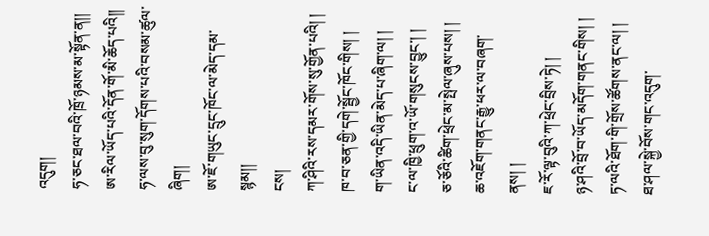འདུག།
ཧ་ཅང་ཐལ་བའི་ཁྲོ་ཉམས་མ་སྟོན་ན།།
ཨ་རིལ་ཡོད་པའི་དོན་གོ་མི་ཆོད་པའི།།
ཧ་ལས་བུ་སུག་དོགས་པའི་བསམ་ཚུལ་ཞིག།
ཨ་ཇོ་གཡུང་དྲུང་ཁོང་ལ་མེད་དམ་སྙམ།།
ངས།
ཀ་ཤིའི་རས་དམར་གོས་སུ་གྱོན་པའི། །
ཁ་བ་ཅན་གྱི་དགེ་སྦྱོང་ཁོང་གིས། །
ག་ཡིན་འདི་ཡིན་མེད་པ་ཞིག་ལ། །
ང་ལ་ཁྱི་ཕྲུག་འ་ཡོ་གསུངས་བྱུང་། །
ཅ་ཅོའི་ཚིག་ཕྲེང་མ་སྤེལ་ཞུས་པས། །
ཆ་འཇོག་གནང་རྒྱུ་ཕར་ལ་བཞག་ནས། །
ཇ་རོ་ལྟ་བུའི་ཀ་ཕྲེང་བྲིས་ཏེ། །
ཉ་ཤའི་བྲོ་བ་ཡོད་མདོག་གནང་གིས། །
ཏ་ལའི་ཐོག་གི་གྲོས་ཚོགས་ནང་ལ། །
ཐ་ཤལ་སྐྱེ་བོས་གང་འདུག་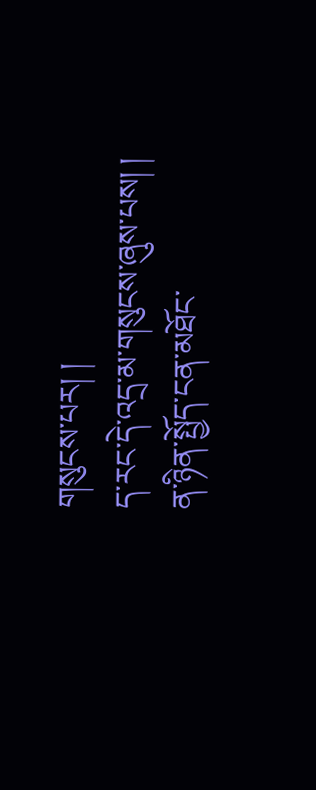གསུངས་པར། །
ད་རང་དེ་འདྲ་མ་གསུངས་ཞུས་པས། །
ན་ཉིན་སྤྱོད་ངན་མཐོང་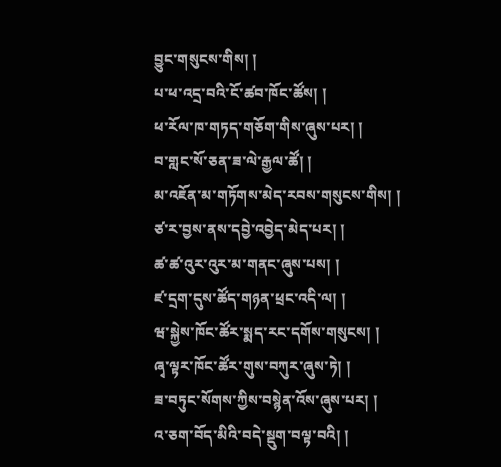བྱུང་གསུངས་གིས། །
པ་ཕ་འདྲ་བའི་ངོ་ཚབ་ཁོང་ཚོས། །
ཕ་རོལ་ཁ་གཏད་གཅོག་གིས་ཞུས་པར། །
བ་གླང་སོ་ཅན་ཟ་ལེ་རྒྱལ་ཚོ། །
མ་འཇོན་མ་གཏོགས་མེད་རབས་གསུངས་གིས། །
ཙ་ར་བྱས་ནས་དབྱེ་འབྱེད་མེད་པར། །
ཚ་ཚ་འུར་འུར་མ་གནང་ཞུས་པས། །
ཛ་དྲག་དུས་ཚོད་གཉན་ཕྲང་འདི་ལ། །
ཝ་སྐྱེས་ཁོང་ཚོར་སྨད་རང་དགོས་གསུངས། །
ཞྭ་ལྟར་ཁོང་ཚོར་གུས་བཀུར་ཞུས་ཏེ། །
ཟ་བཏུང་སོགས་ཀྱིས་བསྙེན་འོས་ཞུས་པར། །
འ་ཅག་བོད་མིའི་བདེ་སྡུག་བལྟ་བའི། །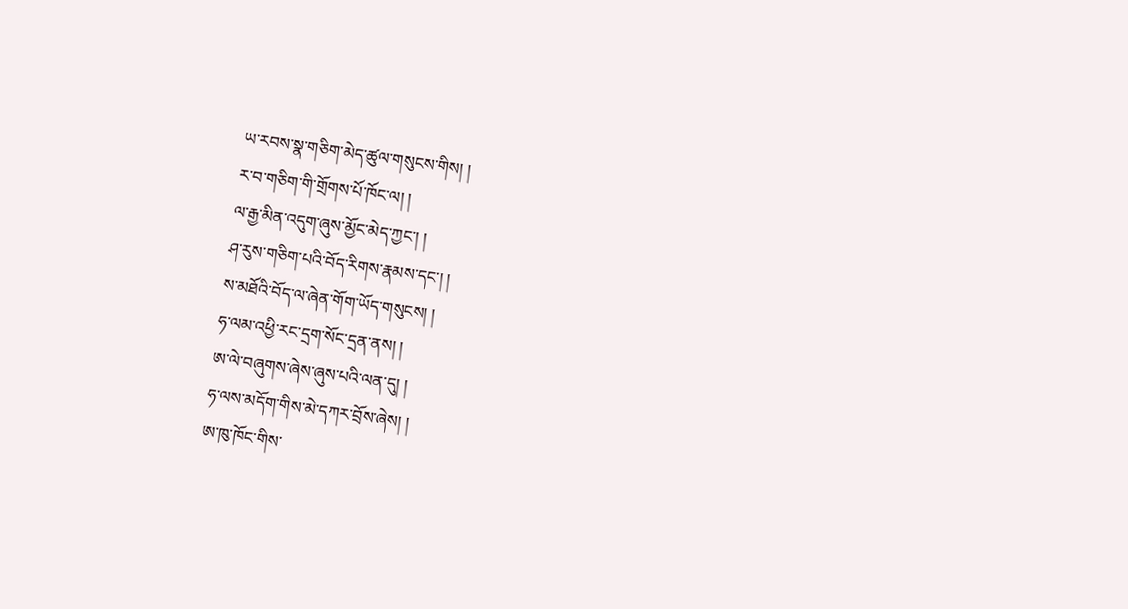ཡ་རབས་སྣ་གཅིག་མེད་ཚུལ་གསུངས་གིས། །
ར་བ་གཅིག་གི་གྲོགས་པོ་ཁོང་ལ། །
ལ་རྒྱ་མིན་འདུག་ཞུས་མྱོང་མེད་ཀྱང་། །
ཤ་རུས་གཅིག་པའི་བོད་རིགས་རྣམས་དང་། །
ས་མཐོའི་བོད་ལ་ཞེན་གོག་ཡོད་གསུངས། །
ཧ་ལམ་འཕྱི་རང་དྲག་སོང་དྲན་ནས། །
ཨ་ལེ་བཞུགས་ཞེས་ཞུས་པའི་ལན་དུ། །
ཧ་ལས་མདོག་གིས་མེ་དཀར་བྲོས་ཞེས། །
ཨ་ཁུ་ཁོང་གིས་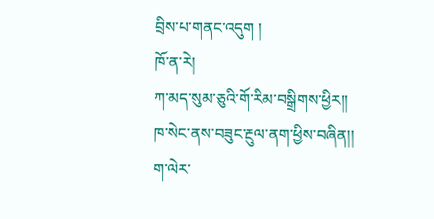བྲིས་པ་གནང་འདུག །
ཁོ་ན་རེ།
ཀ་མད་སུམ་ཅུའི་གོ་རིམ་བསྒྲིགས་ཕྱིར།།
ཁ་སེང་ནས་བཟུང་རྔུལ་ནག་ཕྱིས་བཞིན།།
ག་ལེར་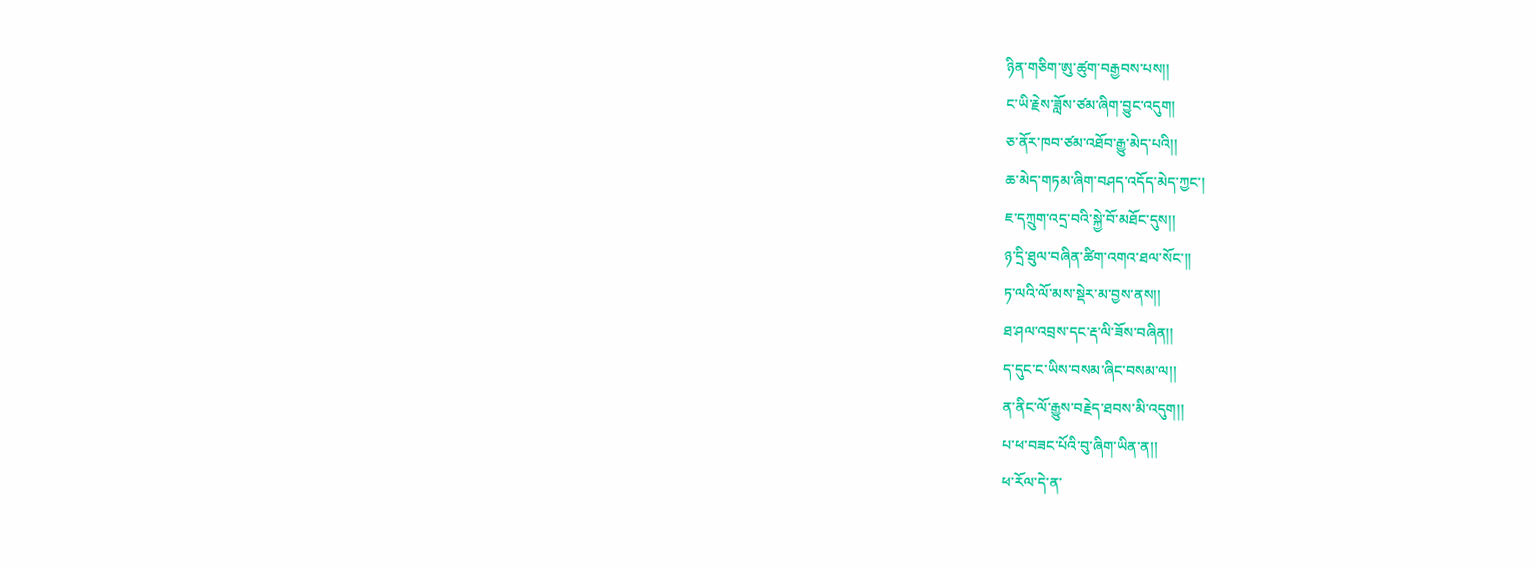ཉིན་གཅིག་ཨུ་ཚུག་བརྒྱབས་པས།།
ང་ཡི་རྗེས་ཟློས་ཙམ་ཞིག་བྱུང་འདུག།
ཅ་ནོར་ཁབ་ཙམ་འཐོབ་རྒྱུ་མེད་པའི།།
ཆ་མེད་གཏམ་ཞིག་བཤད་འདོད་མེད་ཀྱང་།
ཇ་དཀྲུག་འདྲ་བའི་སྐྱེ་བོ་མཐོང་དུས།།
ཉ་དྲི་ཐུལ་བཞིན་ཚིག་འགའ་ཐལ་སོང་།།
ཏ་ལའི་ལོ་མས་སྡེར་མ་བྱས་ནས།།
ཐ་ཤལ་འབྲས་དང་རྡ་ལི་ཟོས་བཞིན།།
ད་དུང་ང་ཡིས་བསམ་ཞིང་བསམ་ལ།།
ན་ནིང་ལོ་རྒྱུས་བརྗེད་ཐབས་མི་འདུག།།
པ་ཕ་བཟང་པོའི་བུ་ཞིག་ཡིན་ན།།
ཕ་རོལ་དེ་ན་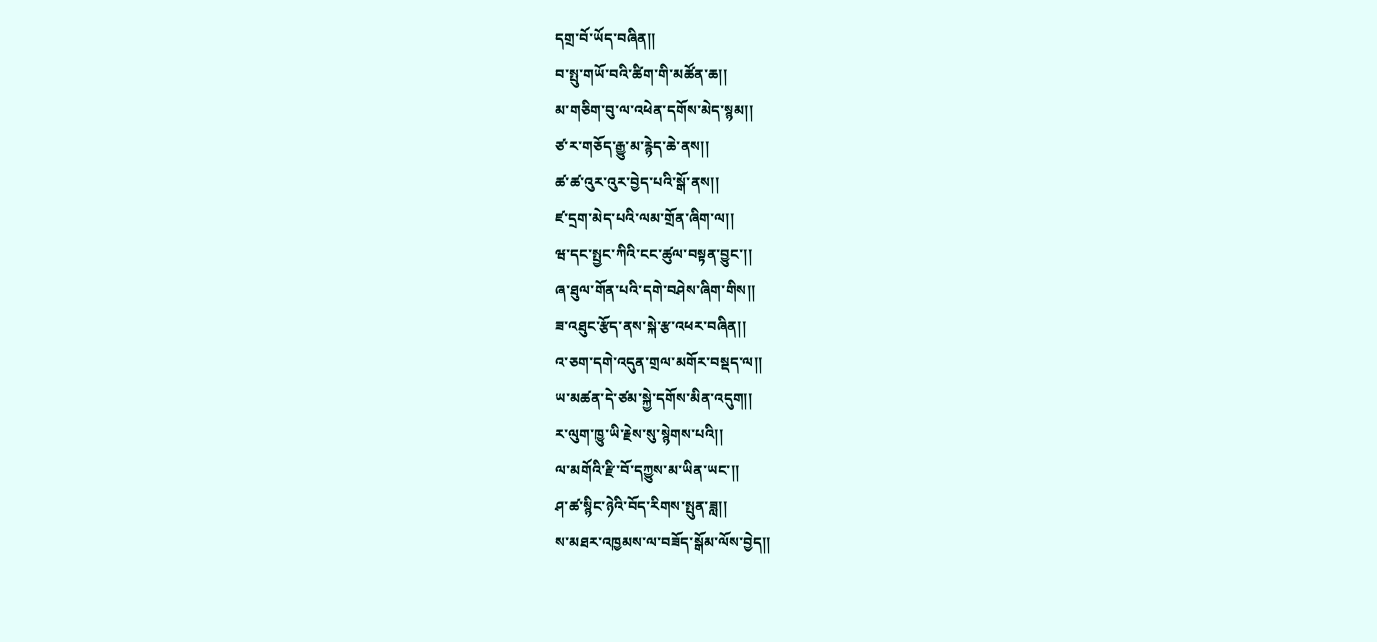དགྲ་བོ་ཡོད་བཞིན།།
བ་སྤུ་གཡོ་བའི་ཚིག་གི་མཚོན་ཆ།།
མ་གཅིག་བུ་ལ་འཕེན་དགོས་མེད་སྙམ།།
ཙ་ར་གཅོད་རྒྱུ་མ་རྙེད་ཆེ་ནས།།
ཚ་ཚ་འུར་འུར་བྱེད་པའི་སྒོ་ནས།།
ཛ་དྲག་མེད་པའི་ལམ་གྲོན་ཞིག་ལ།།
ཝ་དང་སྤྱང་ཀིའི་ངང་ཚུལ་བསྟན་བྱུང་།།
ཞ་ཐུལ་གོན་པའི་དགེ་བཤེས་ཞིག་གིས།།
ཟ་འཐུང་རྩོད་ནས་སྐེ་རྩ་འཕར་བཞིན།།
འ་ཅག་དགེ་འདུན་གྲལ་མགོར་བསྡད་ལ།།
ཡ་མཚན་དེ་ཙམ་སྐྱེ་དགོས་མིན་འདུག།།
ར་ལུག་ཁྱུ་ཡི་རྗེས་སུ་སྙེགས་པའི།།
ལ་མགོའི་རྫི་བོ་དཀྱུས་མ་ཡིན་ཡང་།།
ཤ་ཚ་སྙིང་ཉེའི་བོད་རིགས་སྤུན་ཟླ།།
ས་མཐར་འཁྱམས་ལ་བཟོད་སྒོམ་ལོས་བྱེད།།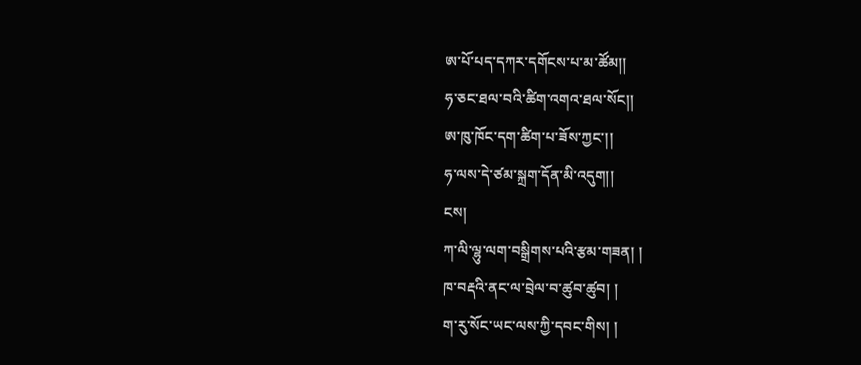ཨ་པོ་པད་དཀར་དགོངས་པ་མ་ཚོམ།།
ཧ་ཅང་ཐལ་བའི་ཚིག་འགའ་ཐལ་སོང།།
ཨ་ཁུ་ཁོང་དག་ཚིག་པ་ཟོས་ཀྱང་།།
ཧ་ལས་དེ་ཙམ་སྐྲག་དོན་མི་འདུག།།
ངས།
ཀ་ལི་ལྷུ་ལག་བསྒྲིགས་པའི་རྩམ་གཟན། །
ཁ་བརྡའི་ནང་ལ་བྲེལ་བ་ཚུབ་ཚུབ། །
ག་རུ་སོང་ཡང་ལས་ཀྱི་དབང་གིས། །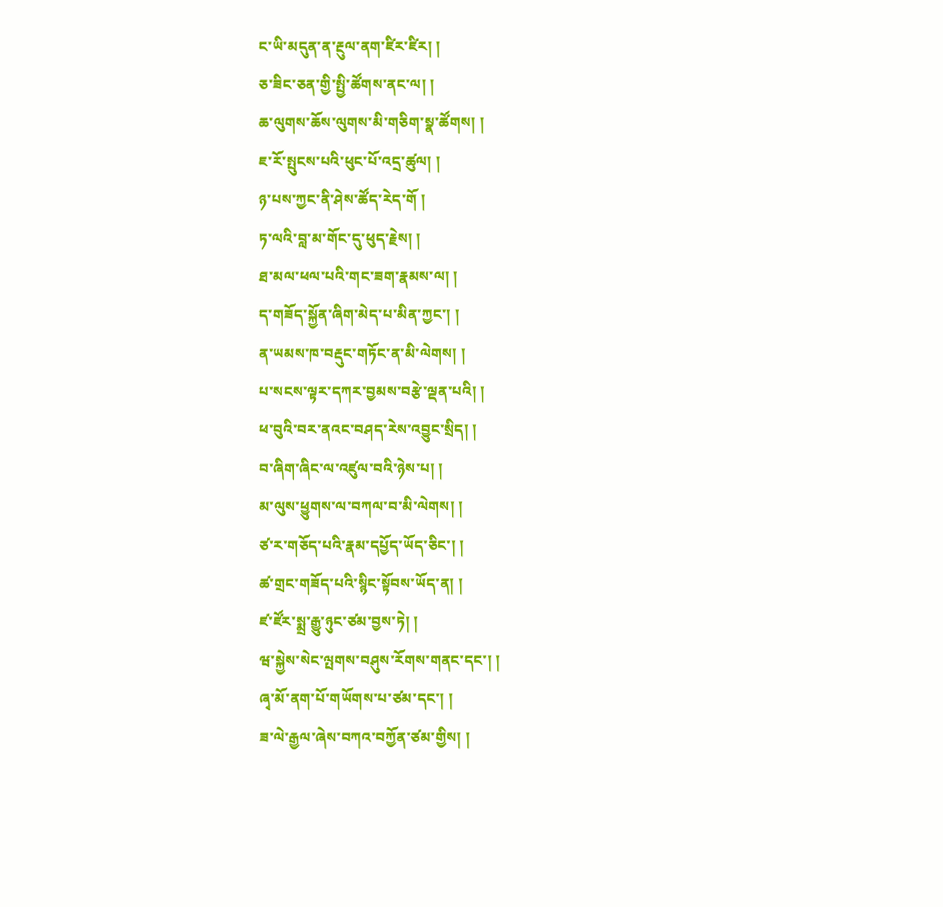ང་ཡི་མདུན་ན་རྔུལ་ནག་ཛིར་ཛིར། །
ཅ་ཟིང་ཅན་གྱི་སྤྱི་ཚོགས་ནང་ལ། །
ཆ་ལུགས་ཆོས་ལུགས་མི་གཅིག་སྣ་ཚོགས། །
ཇ་རོ་སྤུངས་པའི་ཕུང་པོ་འདྲ་ཚུལ། །
ཉ་པས་ཀྱང་ནི་ཤེས་ཚོད་རེད་གོ །
ཏ་ལའི་བླ་མ་གོང་དུ་ཕུད་རྗེས། །
ཐ་མལ་ཕལ་པའི་གང་ཟག་རྣམས་ལ། །
ད་གཟོད་སྐྱོན་ཞིག་མེད་པ་མིན་ཀྱང་། །
ན་ཡམས་ཁ་བརྡུང་གཏོང་ན་མི་ལེགས། །
པ་སངས་ལྟར་དཀར་བྱམས་བརྩེ་ལྡན་པའི། །
ཕ་བུའི་བར་ནའང་བཤད་རེས་འབྱུང་སྲིད། །
བ་ཞིག་ཞིང་ལ་འཛུལ་བའི་ཉེས་པ། །
མ་ལུས་ཕྱུགས་ལ་བཀལ་བ་མི་ལེགས། །
ཙ་ར་གཅོད་པའི་རྣམ་དཔྱོད་ཡོད་ཅིང་། །
ཚ་གྲང་གཟོད་པའི་སྙིང་སྟོབས་ཡོད་ན། །
ཛ་ཛོར་སྨྲ་རྒྱུ་ཉུང་ཙམ་བྱས་ཏེ། །
ཝ་སྐྱེས་སེང་ལྤགས་བཤུས་རོགས་གནང་དང་། །
ཞྭ་མོ་ནག་པོ་གཡོགས་པ་ཙམ་དང་། །
ཟ་ལེ་རྒྱལ་ཞེས་བཀའ་བཀྱོན་ཙམ་གྱིས། །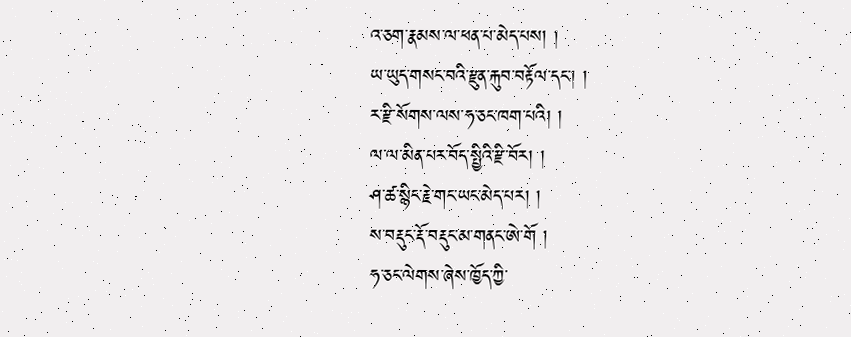འ་ཅག་རྣམས་ལ་ཕན་པ་མེད་པས། །
ཡ་ཡུད་གསང་བའི་རྫུན་རྐུབ་བརྟོལ་དང་། །
ར་རྫི་སོགས་ལས་ཧ་ཅང་ཁག་པའི། །
ལ་ལ་མིན་པར་བོད་སྤྱིའི་རྫི་བོར། །
ཤ་ཚ་སྙིང་རྗེ་གང་ཡང་མེད་པར། །
ས་བརྡུང་རྡོ་བརྡུང་མ་གནང་ཨེ་གོ །
ཧ་ཅང་ལེགས་ཞེས་ཁྱོད་ཀྱི་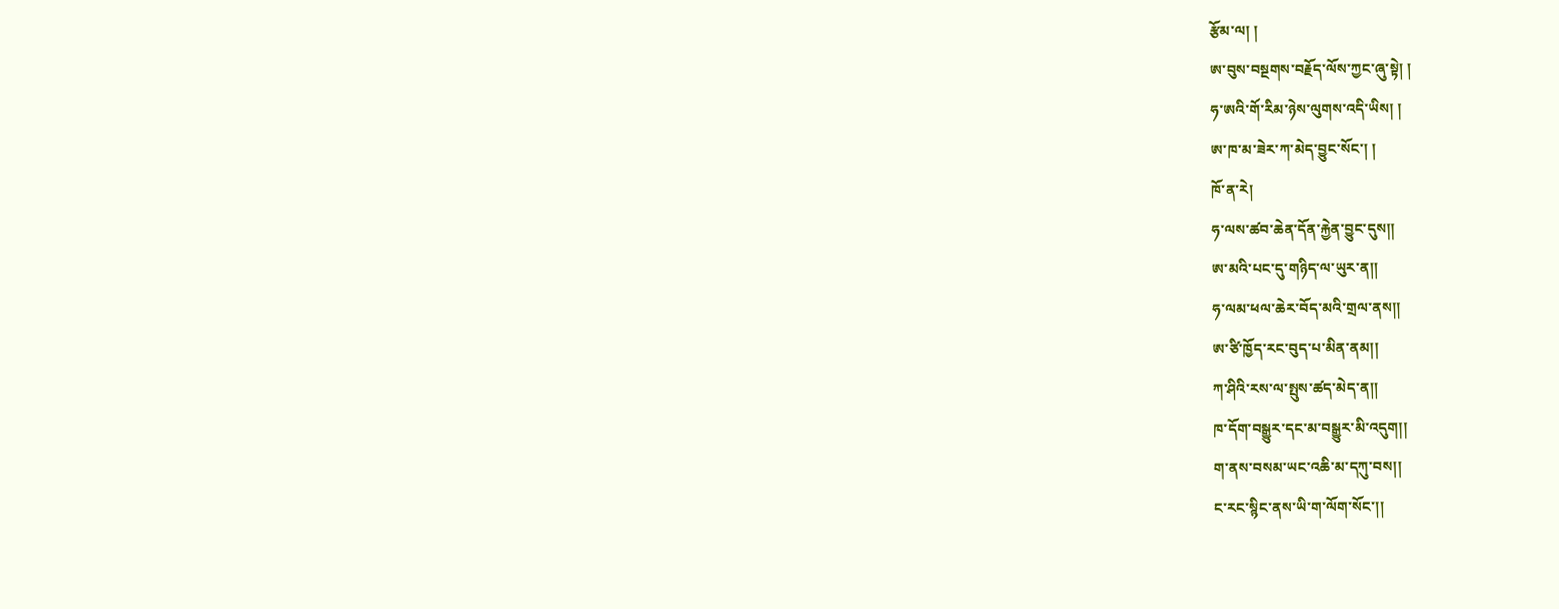རྩོམ་ལ། །
ཨ་བུས་བསྔགས་བརྗོད་ལོས་ཀྱང་ཞུ་སྟེ། །
ཧ་ཨའི་གོ་རིམ་ཉེས་ལུགས་འདི་ཡིས། །
ཨ་ཁ་མ་ཟེར་ཀ་མེད་བྱུང་སོང་། །
ཁོ་ན་རེ།
ཧ་ལས་ཚབ་ཆེན་དོན་རྐྱེན་བྱུང་དུས།།
ཨ་མའི་པང་དུ་གཉིད་ལ་ཡུར་ན།།
ཧ་ལམ་ཕལ་ཆེར་བོད་མའི་གྲལ་ནས།།
ཨ་ཙི་ཁྱོད་རང་བུད་པ་མིན་ནམ།།
ཀ་ཤིའི་རས་ལ་སྤུས་ཚད་མེད་ན།།
ཁ་དོག་བསྒྱུར་དང་མ་བསྒྱུར་མི་འདུག།།
ག་ནས་བསམ་ཡང་འཆི་མ་དཀུ་བས།།
ང་རང་སྙིང་ནས་ཡི་ག་ལོག་སོང་།།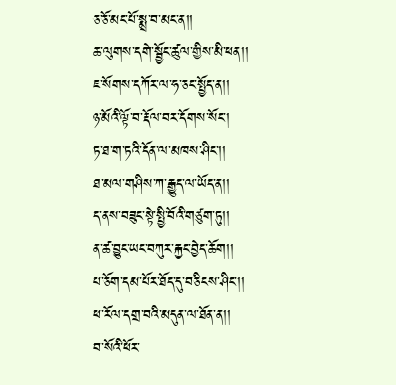ཅ་ཅོ་མང་པོ་སྨྲ་བ་མང་ན།།
ཆ་ལུགས་དགེ་སྦྱོང་ཚུལ་གྱིས་མི་ཕན།།
ཇ་སོགས་དཀོར་ལ་ཧ་ཅང་སྤྱོད་ན།།
ཉ་མོའི་ལྟོ་བ་རྡོལ་བར་དོགས་སོང་།
ཏ་ཐ་ག་ཏའི་དོན་ལ་མཁས་ཤིང་།།
ཐ་མལ་གཤིས་ཀ་རྒྱུད་ལ་ཡོད་ན།།
ད་ནས་བཟུང་སྟེ་སྤྱི་བོའི་གཙུག་ཏུ།།
ན་ཚ་བྱུང་ཡང་བཀུར་རྐྱང་བྱེད་ཆོག།།
པ་ཅོག་དམ་པོར་ཐོད་དུ་བཅིངས་ཤིང་།།
ཕ་རོལ་དགྲ་བའི་མདུན་ལ་ཐོན་ན།།
བ་སོའི་ཕོར་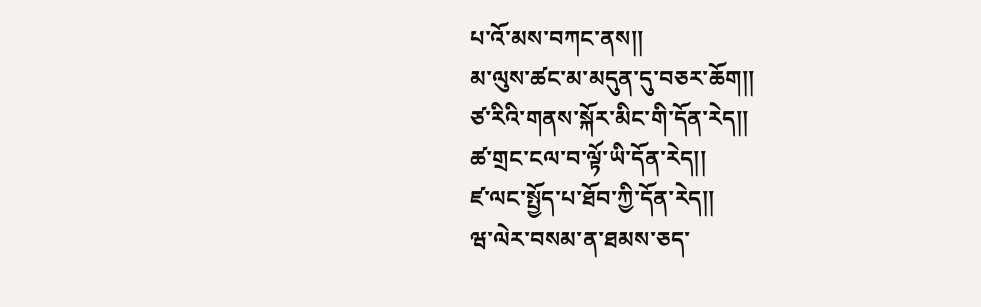པ་འོ་མས་བཀང་ནས།།
མ་ལུས་ཚང་མ་མདུན་དུ་བཅར་ཆོག།།
ཙ་རིའི་གནས་སྐོར་མིང་གི་དོན་རེད།།
ཚ་གྲང་ངལ་བ་ལྟོ་ཡི་དོན་རེད།།
ཛ་ལང་སྤྱོད་པ་ཐོབ་ཀྱི་དོན་རེད།།
ཝ་ལེར་བསམ་ན་ཐམས་ཅད་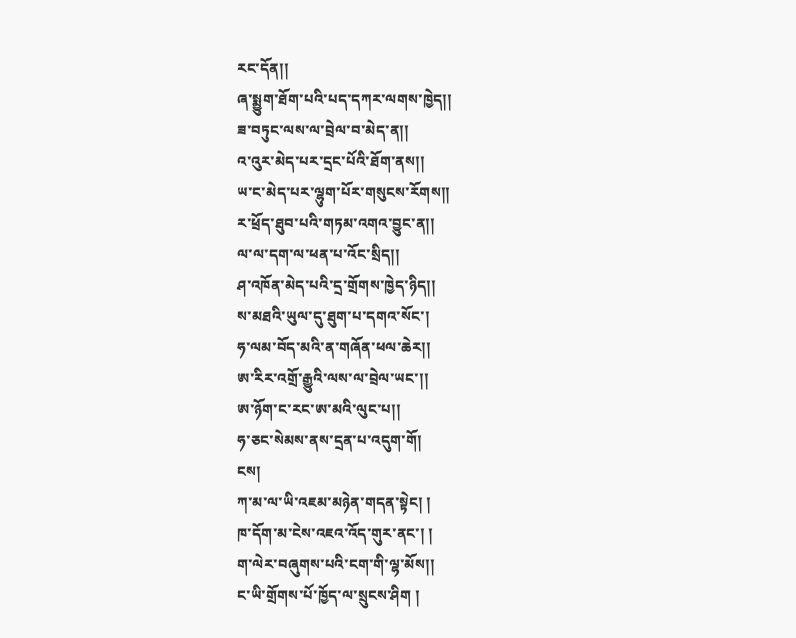རང་དོན།།
ཞ་སྨྱུག་ཐོག་པའི་པད་དཀར་ལགས་ཁྱེད།།
ཟ་བཏུང་ལས་ལ་བྲེལ་བ་མེད་ན།།
འ་འུར་མེད་པར་དྲང་པོའི་ཐོག་ནས།།
ཡ་ང་མེད་པར་ལྷུག་པོར་གསུངས་རོགས།།
ར་ཕྲོད་ཐུབ་པའི་གཏམ་འགའ་བྱུང་ན།།
ལ་ལ་དག་ལ་ཕན་པ་འོང་སྲིད།།
ཤ་འཁོན་མེད་པའི་དྲ་གྲོགས་ཁྱེད་ཉིད།།
ས་མཐའི་ཡུལ་དུ་ཐུག་པ་དགའ་སོང་།
ཧ་ལམ་བོད་མའི་ན་གཞོན་ཕལ་ཆེར།།
ཨ་རིར་འགྲོ་རྒྱུའི་ལས་ལ་བྲེལ་ཡང་།།
ཨ་ཉོག་ང་རང་ཨ་མའི་ལུང་པ།།
ཧ་ཅང་སེམས་ནས་དྲན་པ་འདུག་གོ།
ངས།
ཀ་མ་ལ་ཡི་འཇམ་མཉེན་གདན་སྟེང། །
ཁ་དོག་མ་ངེས་འཇའ་འོད་གུར་ནང་། །
ག་ལེར་བཞུགས་པའི་ངག་གི་ལྷ་མོས།།
ང་ཡི་གྲོགས་པོ་ཁྱོད་ལ་སྲུངས་ཤིག །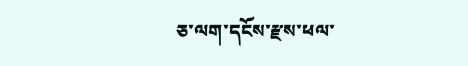ཅ་ལག་དངོས་རྫས་ཕལ་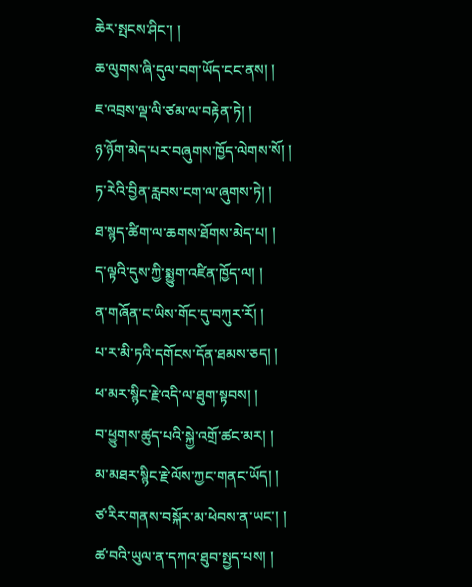ཆེར་སྤངས་ཤིང་། །
ཆ་ལུགས་ཞི་དུལ་བག་ཡོད་ངང་ནས། །
ཇ་འབྲས་ལྡ་ལི་ཙམ་ལ་བརྟེན་ཏེ། །
ཉ་ཉོག་མེད་པར་བཞུགས་ཁྱོད་ལེགས་སོ། །
ཏ་རེའི་བྱིན་རླབས་ངག་ལ་ཞུགས་ཏེ། །
ཐ་སྙད་ཚིག་ལ་ཆགས་ཐོགས་མེད་པ། །
ད་ལྟའི་དུས་ཀྱི་སྨྱུག་འཛིན་ཁྱོད་ལ། །
ན་གཞོན་ང་ཡིས་གོང་དུ་བཀུར་རོ། །
པ་ར་མི་ཏའི་དགོངས་དོན་ཐམས་ཅད། །
ཕ་མར་སྙིང་རྗེ་འདི་ལ་ཐུག་སྟབས། །
བ་ཕྱུགས་ཚུད་པའི་སྐྱེ་འགྲོ་ཚང་མར། །
མ་མཐར་སྙིང་རྗེ་ལོས་ཀྱང་གནང་ཡོད། །
ཙ་རིར་གནས་བསྐོར་མ་ཕེབས་ན་ཡང་། །
ཚ་བའི་ཡུལ་ན་དཀའ་ཐུབ་སྤྱད་པས། །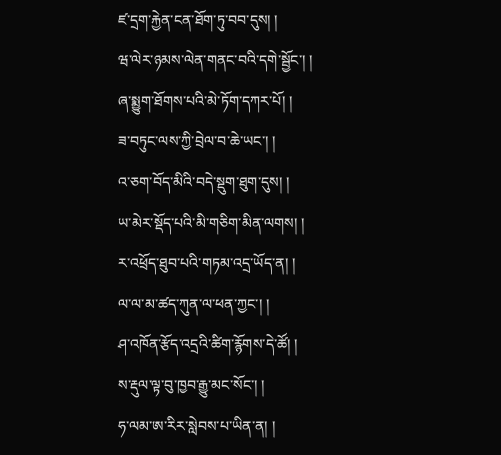ཛ་དྲག་རྐྱེན་ངན་ཐོག་ཏུ་བབ་དུས། །
ཝ་ལེར་ཉམས་ལེན་གནང་བའི་དགེ་སྦྱོང་། །
ཞ་སྨྱུག་ཐོགས་པའི་མེ་ཏོག་དཀར་པོ། །
ཟ་བཏུང་ལས་ཀྱི་བྲེལ་བ་ཆེ་ཡང་། །
འ་ཅག་བོད་མིའི་བདེ་སྡུག་ཐུག་དུས། །
ཡ་མེར་སྡོད་པའི་མི་གཅིག་མིན་ལགས། །
ར་འཕྲོད་ཐུབ་པའི་གཏམ་འདྲ་ཡོད་ན། །
ལ་ལ་མ་ཚད་ཀུན་ལ་ཕན་ཀྱང་། །
ཤ་འཁོན་རྩོད་འདྲའི་ཚིག་རྙོགས་དེ་ཚོ། །
ས་རྡུལ་ལྟ་བུ་ཁྱབ་རྒྱུ་མང་སོང་། །
ཧ་ལམ་ཨ་རིར་སླེབས་པ་ཡིན་ན། །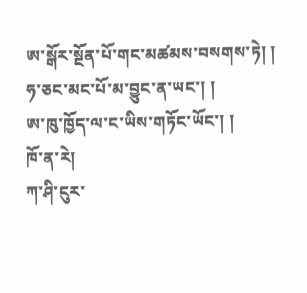ཨ་སྒོར་སྔོན་པོ་གང་མཚམས་བསགས་ཏེ། །
ཧ་ཅང་མང་པོ་མ་བྱུང་ན་ཡང་། །
ཨ་ཁུ་ཁྱོད་ལ་ང་ཡིས་གཏོང་ཡོང་། །
ཁོ་ན་རེ།
ཀ་ཤི་ངུར་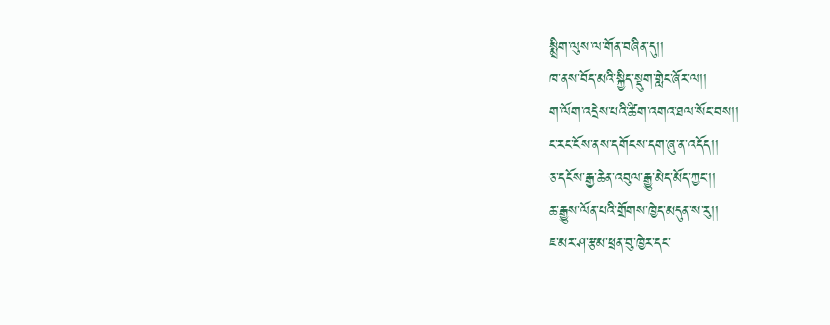སྨྲིག་ལུས་ལ་གོན་བཞིན་དུ།།
ཁ་ནས་བོད་མའི་སྐྱིད་སྡུག་གླེང་ཞོར་ལ།།
ག་ལོག་འདྲེས་པའི་ཚིག་འགའ་ཐལ་སོང་བས།།
ང་རང་ངོས་ནས་དགོངས་དག་ཞུ་ན་འདོད།།
ཅ་དངོས་རྒྱ་ཆེན་འབུལ་རྒྱུ་མེད་མོད་ཀྱང་།།
ཆ་རྒྱུས་ལོན་པའི་གྲོགས་ཁྱེད་མདུན་ས་རུ།།
ཇ་མར་ཤ་རྩམ་ཕྲན་བུ་ཁྱེར་དང་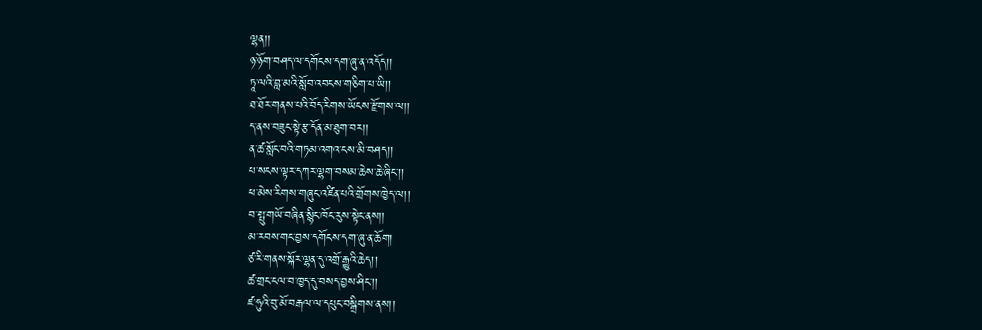ལྷན།།
ཉ་ཉོག་བཤད་ལ་དགོངས་དག་ཞུ་ན་འདོད།།
ཏཱ་ལའི་བླ་མའི་སློབ་འབངས་གཅིག་པ་ཡི།།
ཐ་ཐོར་གནས་པའི་བོད་རིགས་ཡོངས་རྫོགས་ལ།།
ད་ནས་བཟུང་སྟེ་རྩ་དོན་མ་ཐུག་བར།།
ན་ཚ་སློང་བའི་གཏམ་འགའ་ངས་མི་བཤད།།
པ་སངས་ལྟར་དཀར་ལྷག་བསམ་ཆེས་ཆེ་ཞིང་།།
ཕ་མེས་རིགས་གཞུང་འཛིན་པའི་གྲོགས་ཁྱེད་ལ།།
བ་སྤུ་གཡོ་བཞིན་སྙིང་ཁོང་རུས་སྟེང་ནས།།
མ་རབས་གང་བྱས་དགོངས་དག་ཞུ་ན་ཆོག།
ཙ་རི་གནས་སྐོར་ལྷན་དུ་འགྲོ་རྒྱུའི་ཆེད།།
ཚ་གྲང་ངལ་བ་ཁྱད་དུ་བསད་བྱས་ཤིང་།།
ཛ་ཧུའི་བུ་མོ་བརྒལ་ལ་དཔུང་བསྒྲིགས་ནས།།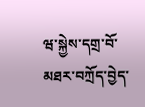ཝ་སྐྱེས་དགྲ་བོ་མཐར་བཀྲོད་བྱེད་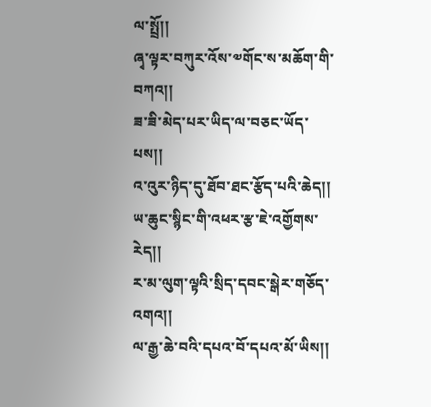ལ་སྤྲོ།།
ཞྭ་ལྟར་བཀུར་འོས་༧གོང་ས་མཆོག་གི་བཀའ།།
ཟ་ཟི་མེད་པར་ཡིད་ལ་བཅང་ཡོད་པས།།
འ་འུར་ཉིད་དུ་ཐོབ་ཐང་རྩོད་པའི་ཆེད།།
ཡ་ཆུང་སྙིང་གི་འཕར་རྩ་ཇེ་འགྱོགས་རེད།།
ར་མ་ལུག་ལྟའི་སྲིད་དབང་སྒེར་གཅོད་འགའ།།
ལ་རྒྱ་ཆེ་བའི་དཔའ་བོ་དཔའ་མོ་ཡིས།།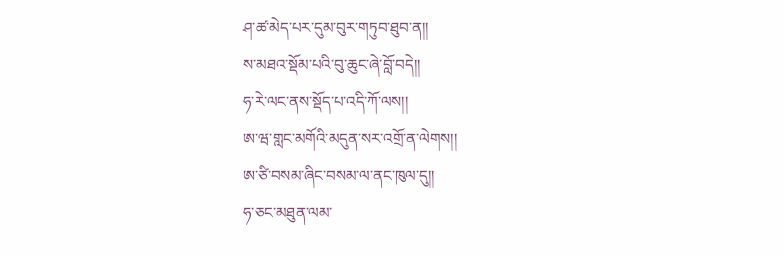ཤ་ཚ་མེད་པར་དུམ་བུར་གཏུབ་ཐུབ་ན།།
ས་མཐའ་སྡོམ་པའི་བུ་ཆུང་ཞེ་བློ་བདེ།།
ཧ་རེ་ལང་ནས་སྡོད་པ་འདི་ཀོ་ལས།།
ཨ་ཝ་གླང་མགོའི་མདུན་སར་འགྲོ་ན་ལེགས།།
ཨ་ཙི་བསམ་ཞིང་བསམ་ལ་ནང་ཁུལ་དུ།།
ཧ་ཅང་མཐུན་ལམ་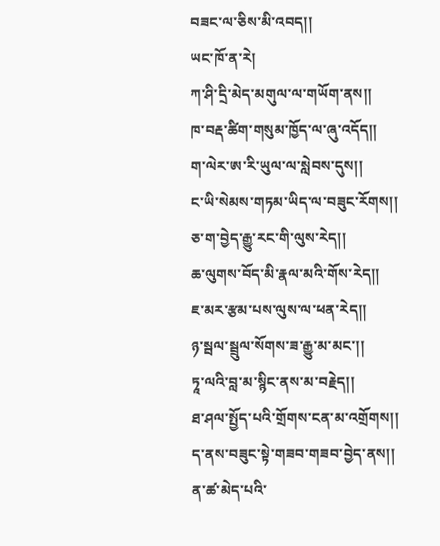བཟང་ལ་ཅིས་མི་འབད།།
ཡང་ཁོ་ན་རེ།
ཀ་ཤི་དྲི་མེད་མགུལ་ལ་གཡོག་ནས།།
ཁ་བརྡ་ཚིག་གསུམ་ཁྱོད་ལ་ཞུ་འདོད།།
ག་ལེར་ཨ་རི་ཡུལ་ལ་སླེབས་དུས།།
ང་ཡི་སེམས་གཏམ་ཡིད་ལ་བཟུང་རོགས།།
ཅ་ག་བྱེད་རྒྱུ་རང་གི་ལུས་རེད།།
ཆ་ལུགས་བོད་མི་རྣལ་མའི་གོས་རེད།།
ཇ་མར་རྩམ་པས་ལུས་ལ་ཕན་རེད།།
ཉ་སྦལ་སྦྲུལ་སོགས་ཟ་རྒྱུ་མ་མང་།།
ཏཱ་ལའི་བླ་མ་སྙིང་ནས་མ་བརྗེད།།
ཐ་ཤལ་སྤྱོད་པའི་གྲོགས་ངན་མ་འགྲོགས།།
ད་ནས་བཟུང་སྟེ་གཟབ་གཟབ་བྱེད་ནས།།
ན་ཚ་མེད་པའི་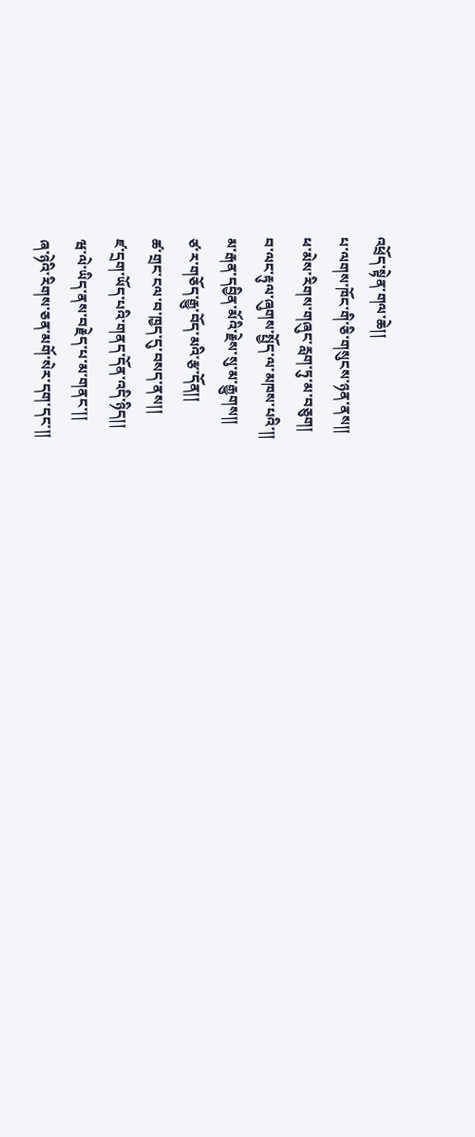འཕྲོད་སྟེན་གལ་ཆེ།།
པ་ལགས་ཁོང་གི་ཅི་གསུངས་ཉན་ནས།།
ཕ་མེས་རིགས་གཞུང་རླག་ཏུ་མ་བཅུག།
བ་ལང་རྟུལ་ཞུགས་སྤྱོད་ལ་མཁས་པའི་།།
མ་རྒན་དབྱིན་མོའི་རྗེས་སུ་མ་རྒྱུགས།།
ཙ་ར་གཅོད་རྒྱུ་བོད་མའི་རྩ་དོན།།
ཚ་གྲང་ངལ་བ་ཁྱད་དུ་བསད་ནས།།
ཛ་དྲག་ཡོད་པའི་གནད་དོན་འདི་ཉིད།།
ཝ་ལེ་ཡིད་ནས་བརྗེད་པ་མ་གནང་།།
ཞ་ཉེའི་རིགས་ཅན་མགོ་སེར་དག་དང་།།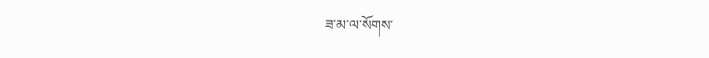ཟ་མ་ལ་སོགས་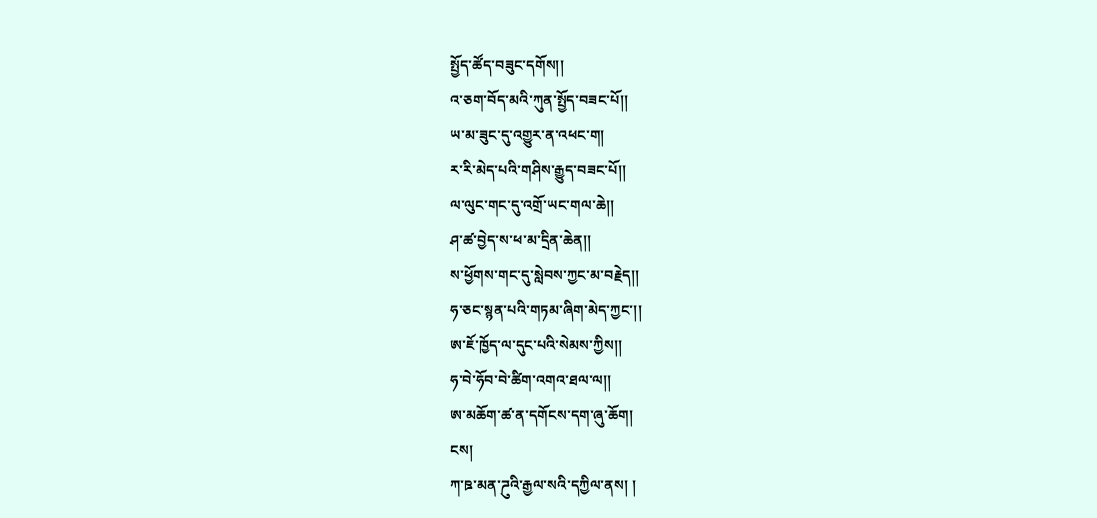སྤྱོད་ཚོད་བཟུང་དགོས།།
འ་ཅག་བོད་མའི་ཀུན་སྤྱོད་བཟང་པོ།།
ཡ་མ་ཟུང་དུ་འགྱུར་ན་འཕང་ག།
ར་རི་མེད་པའི་གཤིས་རྒྱུད་བཟང་པོ།།
ལ་ལུང་གང་དུ་འགྲོ་ཡང་གལ་ཆེ།།
ཤ་ཚ་བྱེད་ས་ཕ་མ་དྲིན་ཆེན།།
ས་ཕྱོགས་གང་དུ་སླེབས་ཀྱང་མ་བརྗེད།།
ཧ་ཅང་སྙན་པའི་གཏམ་ཞིག་མེད་ཀྱང་།།
ཨ་ཇོ་ཁྱོད་ལ་དུང་པའི་སེམས་ཀྱིས།།
ཧ་བེ་ཧོབ་བེ་ཚིག་འགའ་ཐལ་ལ།།
ཨ་མཆོག་ཚ་ན་དགོངས་དག་ཞུ་ཆོག།
ངས།
ཀ་ཋ་མན་ཌུའི་རྒྱལ་སའི་དཀྱིལ་ནས། །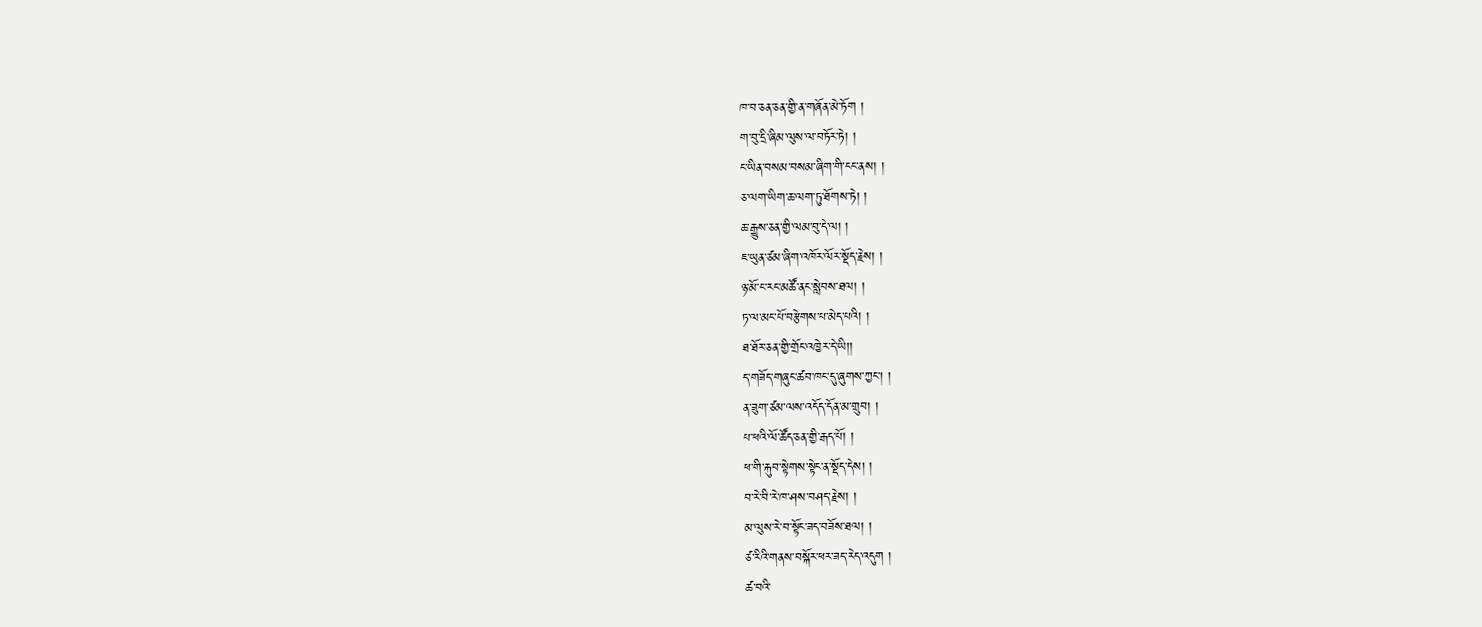ཁ་བ་ཅན་ཅན་གྱི་ན་གཞོན་མེ་ཏོག །
ག་བུ་དྲི་ཞིམ་ལུས་ལ་བཏོར་ཏེ། །
ང་ཡིན་བསམ་བསམ་ཞིག་གི་ངང་ནས། །
ཅ་ལག་ཡིག་ཆ་ལག་ཏུ་ཐོགས་ཏེ། །
ཆ་རྒྱུས་ཅན་གྱི་ལམ་བུ་དེ་ལ། །
ཇ་ཡུན་ཙམ་ཞིག་འཁོར་ལོར་སྡོད་རྗེས། །
ཉ་མོ་ང་རང་མཚོ་ནང་སླེབས་ཐལ། །
ཏ་ལ་མང་པོ་བརྩེགས་པ་མེད་པའི། །
ཐ་ཐོར་ཅན་གྱི་གྲོང་འཁྱེར་དེ་ཡི།།
ད་གཟོད་གཞུང་ཚབ་ཁང་དུ་ཞུགས་ཀྱང་། །
ན་ཟུག་ཙམ་ལས་འདོད་དོན་མ་གྲུབ། །
པ་ཕའི་ལོ་ཚོད་ཅན་གྱི་རྒད་པོ། །
ཕ་གི་རྐུབ་སྟེགས་སྟེང་ན་སྡོད་དེས། །
བ་རེ་བི་རེ་ཁ་ཤས་བཤད་རྗེས། །
མ་ལུས་རེ་བ་སྟོང་ཟད་བཟོས་ཐལ། །
ཙ་རིའི་གནས་བསྐོར་ཕར་ཟད་རེད་འདུག །
ཚ་བའི་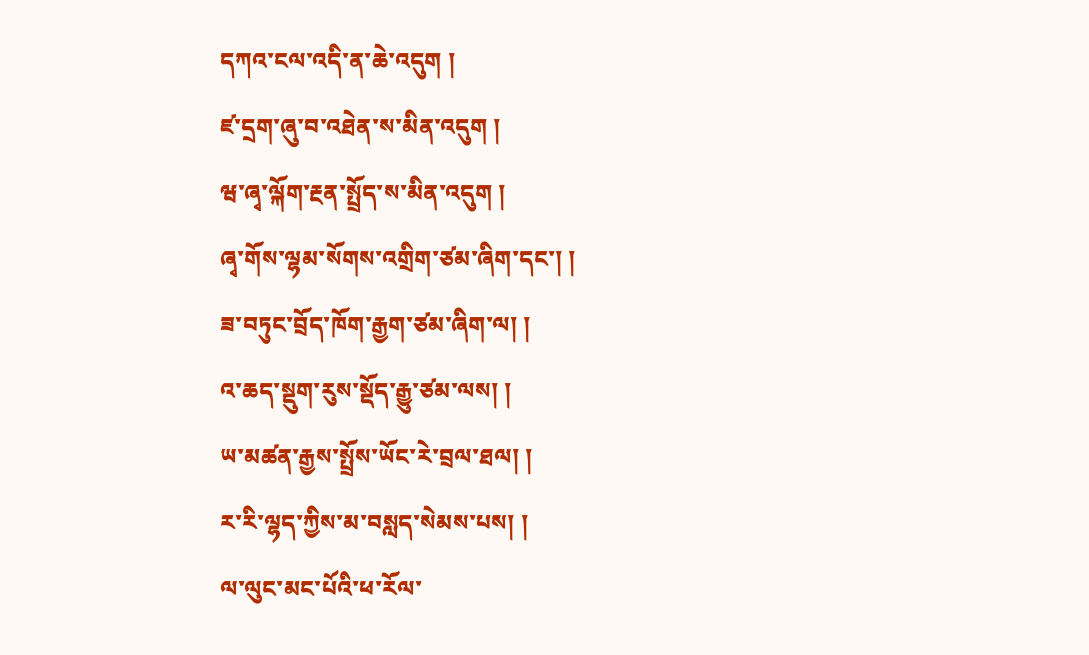དཀའ་ངལ་འདི་ན་ཆེ་འདུག །
ཛ་དྲག་ཞུ་བ་འཐེན་ས་མིན་འདུག །
ཝ་ཞྭ་ལྐོག་རྔན་སྤྲོད་ས་མིན་འདུག །
ཞྭ་གོས་ལྷམ་སོགས་འགྲིག་ཙམ་ཞིག་དང་། །
ཟ་བཏུང་བྲོད་ཁོག་རྒྱག་ཙམ་ཞིག་ལ། །
འ་ཆད་སྡུག་རུས་སྡོད་རྒྱུ་ཙམ་ལས། །
ཡ་མཚན་རྒྱས་སྤྲོས་ཡོང་རེ་བྲལ་ཐལ། །
ར་རི་ལྷད་ཀྱིས་མ་བསླད་སེམས་པས། །
ལ་ལུང་མང་པོའི་ཕ་རོལ་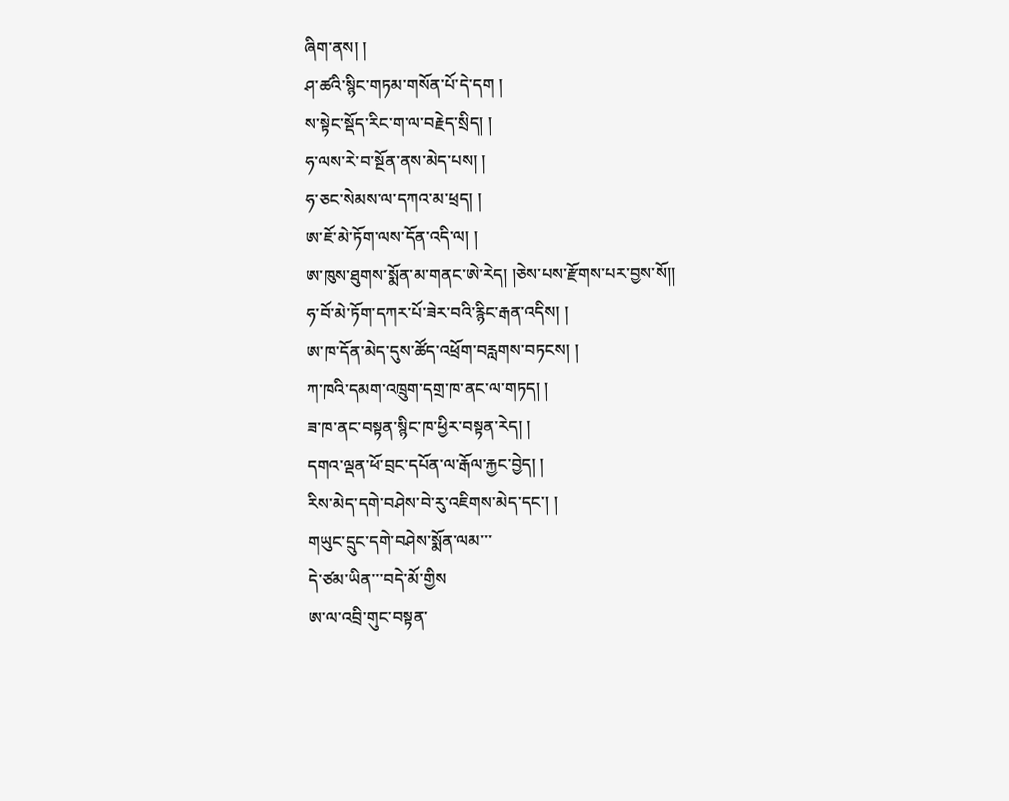ཞིག་ནས། །
ཤ་ཚའི་སྙིང་གཏམ་གསོན་པོ་དེ་དག །
ས་སྟེང་སྡོད་རིང་ག་ལ་བརྗེད་སྲིད། །
ཧ་ལས་རེ་བ་སྔོན་ནས་མེད་པས། །
ཧ་ཅང་སེམས་ལ་དཀའ་མ་ཕྲད། །
ཨ་ཇོ་མེ་ཏོག་ལས་དོན་འདི་ལ། །
ཨ་ཁུས་ཐུགས་སྨོན་མ་གནང་ཨེ་རེད། །ཅེས་པས་རྫོགས་པར་བྱས་སོ།།
ཧ་བོ་མེ་ཏོག་དཀར་པོ་ཟེར་བའི་རྙིང་རྒན་འདིས། །
ཨ་ཁ་དོན་མེད་དུས་ཚོད་འཕྲོག་བརླགས་བཏངས། །
ཀ་ཁའི་དམག་འཁྲུག་དགྲ་ཁ་ནང་ལ་གཏད། །
ཟ་ཁ་ནང་བསྟན་སྙིང་ཁ་ཕྱིར་བསྟན་རེད། །
དགའ་ལྡན་ཕོ་བྲང་དཔོན་ལ་རྒོལ་རྐྱང་བྱེད། །
རིས་མེད་དགེ་བཤེས་བེ་རུ་འཇིགས་མེད་དང་། །
གཡུང་དྲུང་དགེ་བཤེས་སྨོན་ལམ་་་
དེ་ཙམ་ཡིན་་་བདེ་མོ་གྱིས
ཨ་ལ་འབྲི་གུང་བསྟན་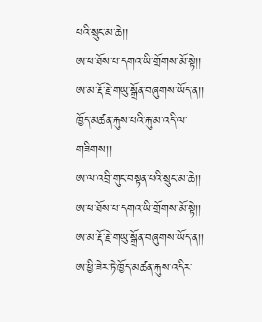པའི་སྲུང་མ་ཆེ།།
ཨ་ཕ་ཐོས་པ་དགའ་ཡི་གྲོགས་མོ་སྟེ།།
ཨ་མ་རྡོ་རྗེ་གཡུ་སྒྲོན་བཞུགས་ཡོད་ན།།
ཁྱོད་མཚན་རྐུས་པའི་རྐུ་མ་འདི་ལ་གཟིགས།།
ཨ་ལ་འབྲི་གུང་བསྟན་པའི་སྲུང་མ་ཆེ།།
ཨ་ཕ་ཐོས་པ་དགའ་ཡི་གྲོགས་མོ་སྟེ།།
ཨ་མ་རྡོ་རྗེ་གཡུ་སྒྲོན་བཞུགས་ཡོད་ན།།
ཨ་ཕྱི་ཟེར་ཏེ་ཁྱོད་མཚན་རྐུས་འདིར་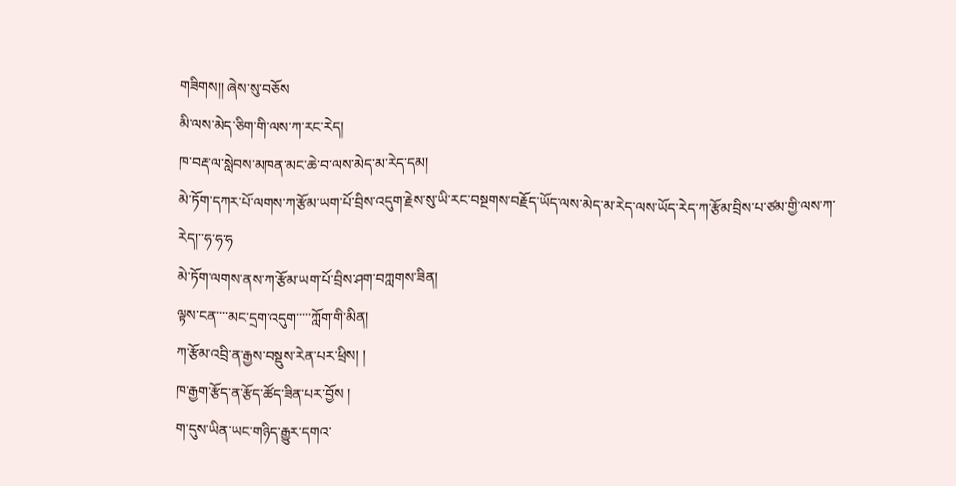གཟིགས།། ཞེས་སུ་བཅོས
མི་ལས་མེད་ཅིག་གི་ལས་ཀ་རང་རེད།
ཁ་བརྡ་ལ་སླེབས་མཁན་མང་ཆེ་བ་ལས་མེད་མ་རེད་དམ།
མེ་ཏོག་དཀར་པོ་ལགས་ཀ་རྩོམ་ཡག་པོ་བྲིས་འདུག་རྗེས་སུ་ཡི་རང་བསྔགས་བརྗོད་ཡོད་ལས་མེད་མ་རེད་ལས་ཡོད་རེད་ཀ་རྩོམ་བྲིས་པ་ཙམ་གྱི་ལས་ཀ་རེད།་་ཧ་ཧ་ཧ
མེ་ཏོག་ལགས་ནས་ཀ་རྩོམ་ཡག་པོ་བྲིས་ཤག་བཀླགས་ཟིན།
ལྟས་ངན་་་་མང་དྲག་འདུག་་་་་ཀློག་གི་མིན།
ཀ་རྩོམ་འབྲི་ན་རྒྱས་བསྡུས་རེན་པར་ཕྲིས། །
ཁ་རྒྱག་རྩོད་ན་རྩོད་ཚོད་ཟིན་པར་བྱོས །
ག་དུས་ཡིན་ཡང་གཉིད་རྒྱུར་དགའ་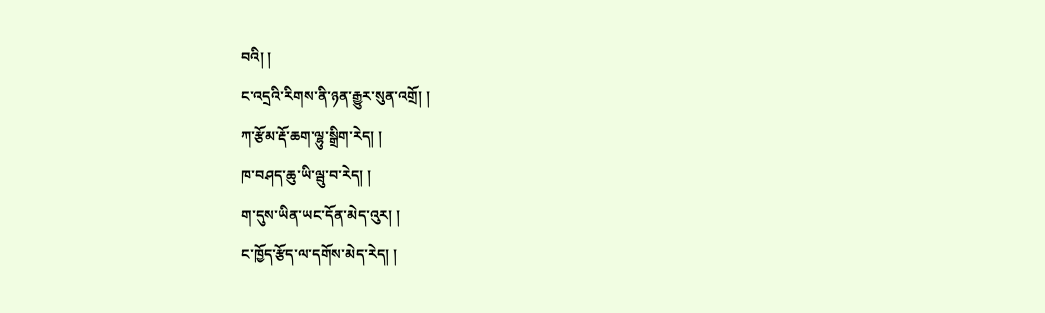བའི། །
ང་འདྲའི་རིགས་ནི་ཉན་རྒྱུར་སུན་འགྲོ། །
ཀ་རྩོམ་རྡོ་ཆག་ལྷུ་སྒྲིག་རེད། །
ཁ་བཤད་ཆུ་ཡི་ལྦུ་བ་རེད། །
ག་དུས་ཡིན་ཡང་དོན་མེད་འུར། །
ང་ཁྱོད་རྩོད་ལ་དགོས་མེད་རེད། །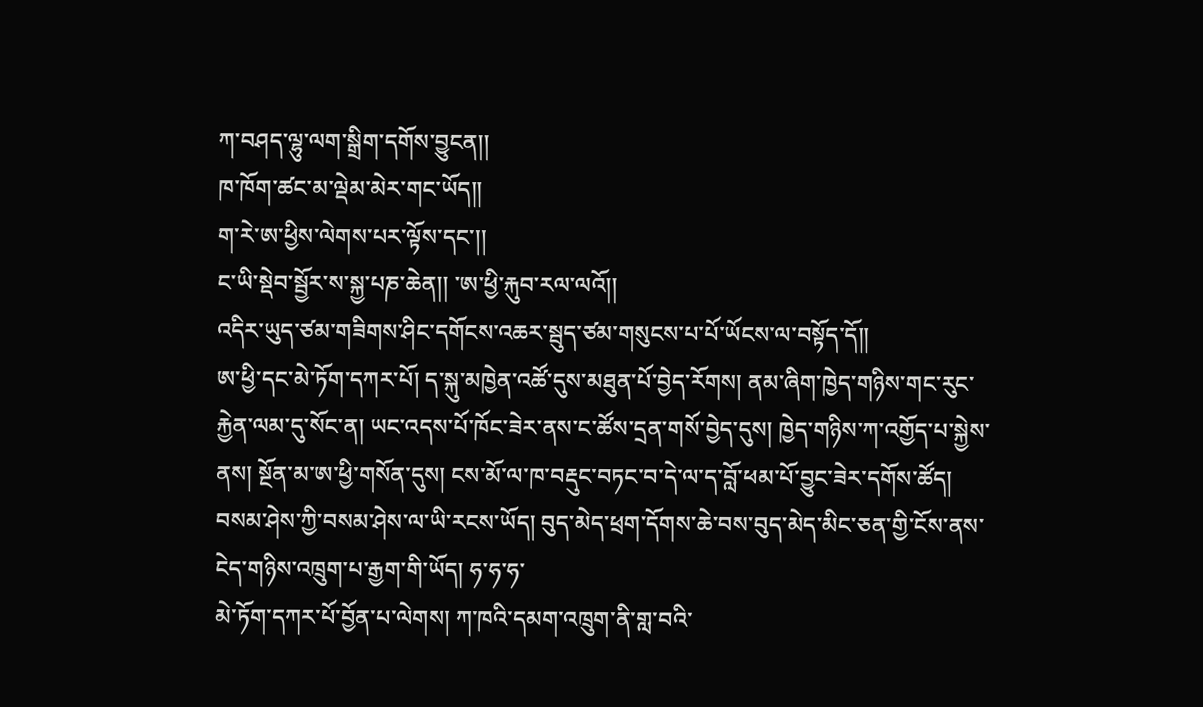ཀ་བཤད་ལྷུ་ལག་སྒྲིག་དགོས་བྱུངན།།
ཁ་ཁོག་ཚང་མ་ལྡེམ་མེར་གང་ཡོད།།
ག་རེ་ཨ་ཕྱིས་ལེགས་པར་ལྟོས་དང་།།
ང་ཡི་སྡེབ་སྦྱོར་ས་སྐྱ་པཎ་ཆེན།། ་ཨ་ཕྱི་རྐུབ་རལ་ལའོ།།
འདིར་ཡུད་ཙམ་གཟིགས་ཤིང་དགོངས་འཆར་སྦུད་ཙམ་གསུངས་པ་པོ་ཡོངས་ལ་བསྟོད་དོ།།
ཨ་ཕྱི་དང་མེ་ཏོག་དཀར་པོ། ད་སྐུ་མཁྱེན་འཚོ་དུས་མཐུན་པོ་བྱེད་རོགས། ནམ་ཞིག་ཁྱེད་གཉིས་གང་རུང་རྐྱེན་ལམ་དུ་སོང་ན། ཡང་འདས་པོ་ཁོང་ཟེར་ནས་ང་ཚོས་དྲན་གསོ་བྱེད་དུས། ཁྱེད་གཉིས་ཀ་འགྱོད་པ་སྐྱེས་ནས། སྔོན་མ་ཨ་ཕྱི་གསོན་དུས། ངས་མོ་ལ་ཁ་བརྡུང་བཏང་བ་དེ་ལ་ད་བློ་ཕམ་པོ་བྱུང་ཟེར་དགོས་ཚོད།
བསམ་ཤེས་ཀྱི་བསམ་ཤེས་ལ་ཡི་རངས་ཡོད། བུད་མེད་ཕྲག་དོགས་ཆེ་བས་བུད་མེད་མིང་ཅན་གྱི་ངོས་ནས་ངེད་གཉིས་འཁྲུག་པ་རྒྱག་གི་ཡོད། ཧ་ཧ་ཧ་
མེ་ཏོག་དཀར་པོ་བྱོན་པ་ལེགས། ཀ་ཁའི་དམག་འཁྲུག་ནི་གླ་བའི་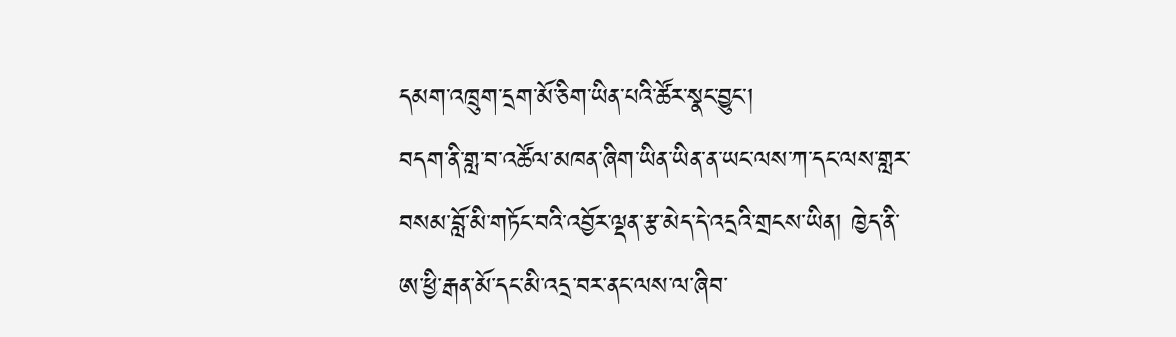དམག་འཁྲུག་དྲག་མོ་ཅིག་ཡིན་པའི་ཚོར་སྣང་བྱུང་།
བདག་ནི་གླ་བ་འཚོལ་མཁན་ཞིག་ཡིན་ཡིན་ན་ཡང་ལས་ཀ་དང་ལས་གླར་བསམ་བློ་མི་གཏོང་བའི་འབྱོར་ལྡན་རྩ་མེད་དེ་འདྲའི་གྲངས་ཡིན། ཁྱེད་ནི་ཨ་ཕྱི་རྒན་མོ་དང་མི་འདྲ་བར་ནང་ལས་ལ་ཞིབ་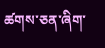ཚགས་ཅན་ཞིག་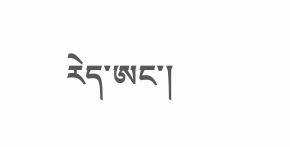རེད་ཨང་།